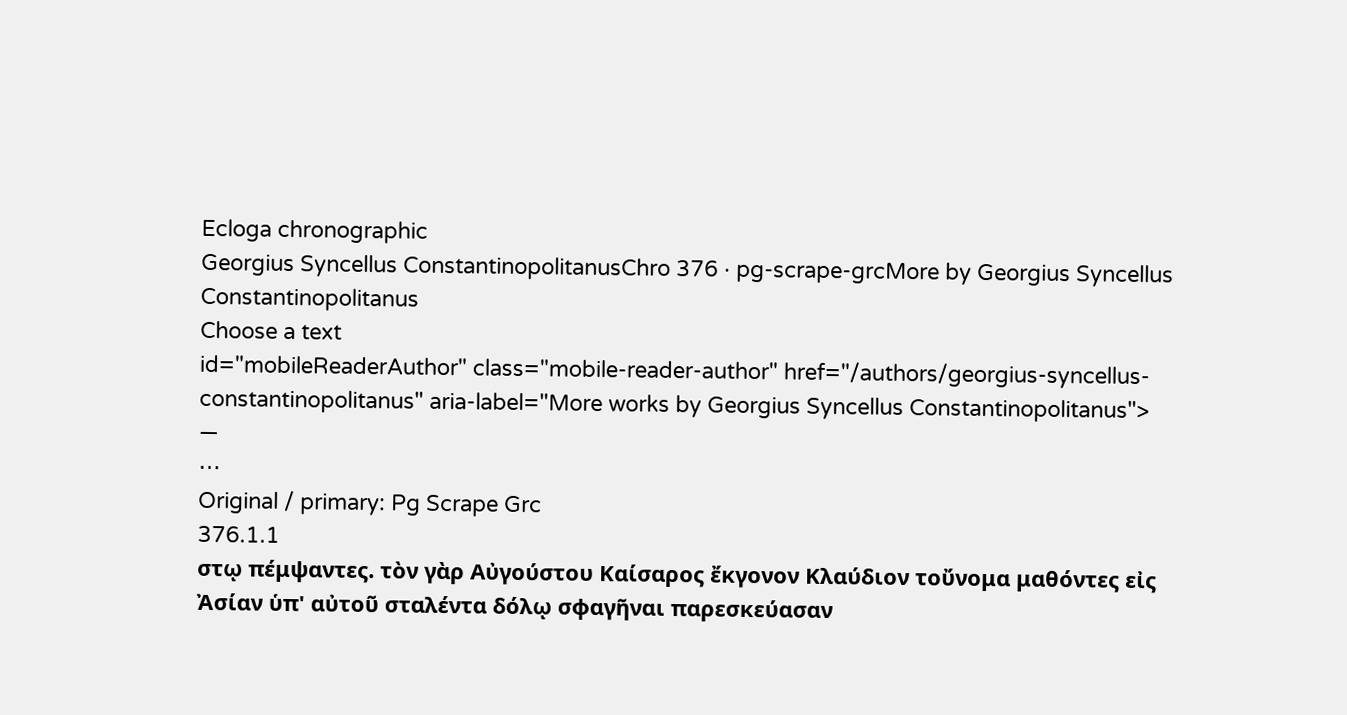Ecloga chronographic
Georgius Syncellus ConstantinopolitanusChro 376 · pg-scrape-grcMore by Georgius Syncellus Constantinopolitanus
Choose a text
id="mobileReaderAuthor" class="mobile-reader-author" href="/authors/georgius-syncellus-constantinopolitanus" aria-label="More works by Georgius Syncellus Constantinopolitanus">
—
⋯
Original / primary: Pg Scrape Grc
376.1.1
στῳ πέμψαντες. τὸν γὰρ Αὐγούστου Καίσαρος ἔκγονον Κλαύδιον τοὔνομα μαθόντες εἰς Ἀσίαν ὑπ' αὐτοῦ σταλέντα δόλῳ σφαγῆναι παρεσκεύασαν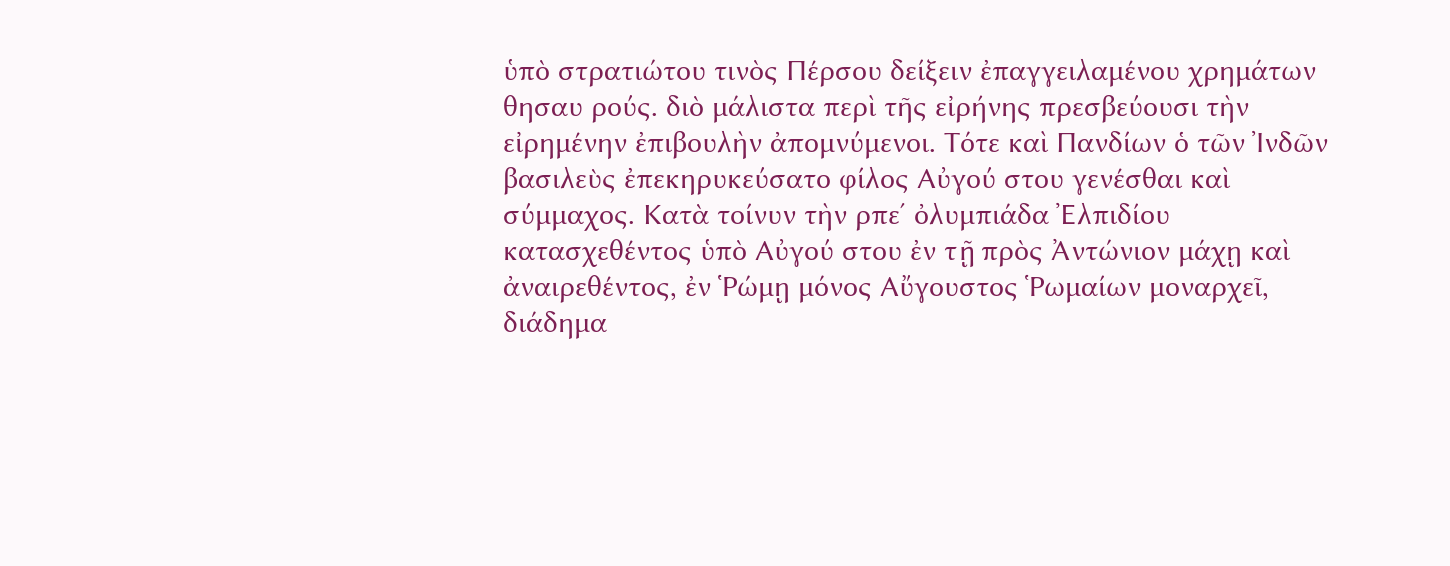ὑπὸ στρατιώτου τινὸς Πέρσου δείξειν ἐπαγγειλαμένου χρημάτων θησαυ ρούς. διὸ μάλιστα περὶ τῆς εἰρήνης πρεσβεύουσι τὴν εἰρημένην ἐπιβουλὴν ἀπομνύμενοι. Τότε καὶ Πανδίων ὁ τῶν Ἰνδῶν βασιλεὺς ἐπεκηρυκεύσατο φίλος Αὐγού στου γενέσθαι καὶ σύμμαχος. Κατὰ τοίνυν τὴν ρπεʹ ὀλυμπιάδα Ἐλπιδίου κατασχεθέντος ὑπὸ Αὐγού στου ἐν τῇ πρὸς Ἀντώνιον μάχῃ καὶ ἀναιρεθέντος, ἐν Ῥώμῃ μόνος Αὔγουστος Ῥωμαίων μοναρχεῖ, διάδημα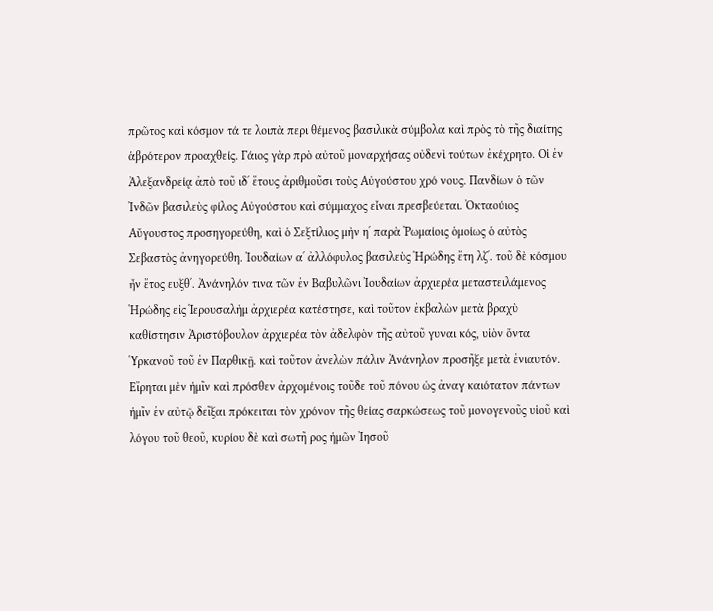πρῶτος καὶ κόσμον τά τε λοιπὰ περι θέμενος βασιλικὰ σύμβολα καὶ πρὸς τὸ τῆς διαίτης ἁβρότερον προαχθείς. Γάιος γὰρ πρὸ αὐτοῦ μοναρχήσας οὐδενὶ τούτων ἐκέχρητο. Οἱ ἐν Ἀλεξανδρείᾳ ἀπὸ τοῦ ιδʹ ἔτους ἀριθμοῦσι τοὺς Αὐγούστου χρό νους. Πανδίων ὁ τῶν Ἰνδῶν βασιλεὺς φίλος Αὐγούστου καὶ σύμμαχος εἶναι πρεσβεύεται. Ὀκταούιος Αὔγουστος προσηγορεύθη, καὶ ὁ Σεξτίλιος μὴν ηʹ παρὰ Ῥωμαίοις ὁμοίως ὁ αὐτὸς Σεβαστὸς ἀνηγορεύθη. Ἰουδαίων αʹ ἀλλόφυλος βασιλεὺς Ἡρώδης ἔτη λζʹ. τοῦ δὲ κόσμου ἦν ἔτος ευξθʹ. Ἀνάνηλόν τινα τῶν ἐν Βαβυλῶνι Ἰουδαίων ἀρχιερέα μεταστειλάμενος Ἡρώδης εἰς Ἱερουσαλὴμ ἀρχιερέα κατέστησε, καὶ τοῦτον ἐκβαλὼν μετὰ βραχὺ καθίστησιν Ἀριστόβουλον ἀρχιερέα τὸν ἀδελφὸν τῆς αὐτοῦ γυναι κός, υἱὸν ὄντα Ὑρκανοῦ τοῦ ἐν Παρθικῇ. καὶ τοῦτον ἀνελὼν πάλιν Ἀνάνηλον προσῆξε μετὰ ἐνιαυτόν. Εἴρηται μὲν ἡμῖν καὶ πρόσθεν ἀρχομένοις τοῦδε τοῦ πόνου ὡς ἀναγ καιότατον πάντων ἡμῖν ἐν αὐτῷ δεῖξαι πρόκειται τὸν χρόνον τῆς θείας σαρκώσεως τοῦ μονογενοῦς υἱοῦ καὶ λόγου τοῦ θεοῦ, κυρίου δὲ καὶ σωτῆ ρος ἡμῶν Ἰησοῦ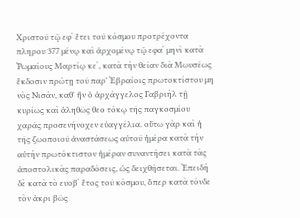Χριστοῦ τῷ εφʹ ἔτει τοῦ κόσμου προτρέχοντα πληρου 377 μένῳ καὶ ἀρχομένῳ τῷ εφαʹ μηνὶ κατὰ Ῥωμαίους Μαρτίῳ κεʹ, κατὰ τὴν θείαν διὰ Μωυσέως ἔκδοσιν πρώτῃ τοῦ παρ' Ἑβραίοις πρωτοκτίστου μη νὸς Νισάν, καθ' ἣν ὁ ἀρχάγγελος Γαβριὴλ τῇ κυρίως καὶ ἀληθῶς θεο τόκῳ τῆς παγκοσμίου χαρᾶς προσενήνοχεν εὐαγγέλια. οὕτω γὰρ καὶ ἡ τῆς ζωοποιοῦ ἀναστάσεως αὐτοῦ ἡμέρα κατὰ τὴν αὐτὴν πρωτόκτιστον ἡμέραν συναντήσει κατὰ τὰς ἀποστολικὰς παραδόσεις, ὡς δειχθήσεται. Ἐπειδὴ δὲ κατὰ τὸ ευοβʹ ἔτος τοῦ κόσμου, ὅπερ κατὰ τόνδε τὸν ἀκρι βῶς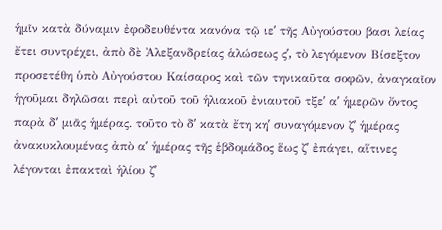ἡμῖν κατὰ δύναμιν ἐφοδευθέντα κανόνα τῷ ιεʹ τῆς Αὐγούστου βασι λείας ἔτει συντρέχει, ἀπὸ δὲ Ἀλεξανδρείας ἁλώσεως ςʹ, τὸ λεγόμενον Βίσεξτον προσετέθη ὑπὸ Αὐγούστου Καίσαρος καὶ τῶν τηνικαῦτα σοφῶν, ἀναγκαῖον ἡγοῦμαι δηλῶσαι περὶ αὐτοῦ τοῦ ἡλιακοῦ ἐνιαυτοῦ τξεʹ αʹ ἡμερῶν ὄντος παρὰ δʹ μιᾶς ἡμέρας. τοῦτο τὸ δʹ κατὰ ἔτη κηʹ συναγόμενον ζʹ ἡμέρας ἀνακυκλουμένας ἀπὸ αʹ ἡμέρας τῆς ἑβδομάδος ἕως ζʹ ἐπάγει, αἵτινες λέγονται ἐπακταὶ ἡλίου ζʹ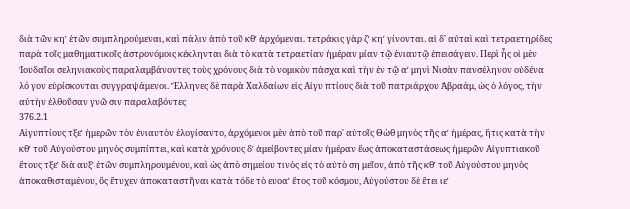διὰ τῶν κηʹ ἐτῶν συμπληρούμεναι, καὶ πάλιν ἀπὸ τοῦ κθʹ ἀρχόμεναι. τετράκις γὰρ ζʹ κηʹ γίνονται. αἱ δ' αὐταὶ καὶ τετραετηρίδες παρὰ τοῖς μαθηματικοῖς ἀστρονόμοις κέκληνται διὰ τὸ κατὰ τετραετίαν ἡμέραν μίαν τῷ ἐνιαυτῷ ἐπεισάγειν. Περὶ ἧς οἱ μὲν Ἰουδαῖοι σεληνιακοὺς παραλαμβάνοντες τοὺς χρόνους διὰ τὸ νομικὸν πάσχα καὶ τὴν ἐν τῷ αʹ μηνὶ Νισὰν πανσέληνον οὐδένα λό γον εὑρίσκονται συγγραψάμενοι. Ἕλληνες δὲ παρὰ Χαλδαίων εἰς Αἰγυ πτίους διὰ τοῦ πατριάρχου Ἀβραάμ, ὡς ὁ λόγος, τὴν αὐτὴν ἐλθοῦσαν γνῶ σιν παραλαβόντες
376.2.1
Αἰγυπτίους τξεʹ ἡμερῶν τὸν ἐνιαυτὸν ἐλογίσαντο, ἀρχόμενοι μὲν ἀπὸ τοῦ παρ' αὐτοῖς Θὼθ μηνὸς τῆς αʹ ἡμέρας, ἥτις κατὰ τὴν κθʹ τοῦ Αὐγούστου μηνὸς συμπίπτει, καὶ κατὰ χρόνους δʹ ἀμείβοντες μίαν ἡμέραν ἕως ἀποκαταστάσεως ἡμερῶν Αἰγυπτιακοῦ ἔτους τξεʹ διὰ αυξʹ ἐτῶν συμπληρουμένου, καὶ ὡς ἀπὸ σημείου τινὸς εἰς τὸ αὐτὸ ση μεῖον, ἀπὸ τῆς κθʹ τοῦ Αὐγούστου μηνὸς ἀποκαθισταμένου, ὃς ἔτυχεν ἀποκαταστῆναι κατὰ τόδε τὸ ευοαʹ ἔτος τοῦ κόσμου, Αὐγούστου δὲ ἔτει ιεʹ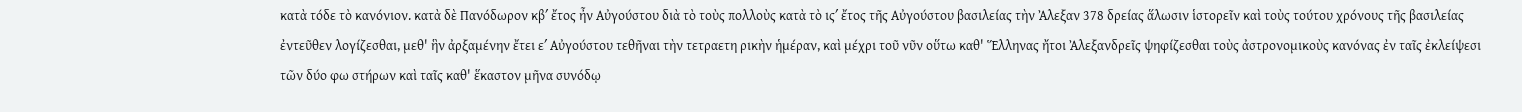κατὰ τόδε τὸ κανόνιον. κατὰ δὲ Πανόδωρον κβʹ ἔτος ἦν Αὐγούστου διὰ τὸ τοὺς πολλοὺς κατὰ τὸ ιςʹ ἔτος τῆς Αὐγούστου βασιλείας τὴν Ἀλεξαν 378 δρείας ἅλωσιν ἱστορεῖν καὶ τοὺς τούτου χρόνους τῆς βασιλείας ἐντεῦθεν λογίζεσθαι, μεθ' ἣν ἀρξαμένην ἔτει εʹ Αὐγούστου τεθῆναι τὴν τετραετη ρικὴν ἡμέραν, καὶ μέχρι τοῦ νῦν οὕτω καθ' Ἕλληνας ἤτοι Ἀλεξανδρεῖς ψηφίζεσθαι τοὺς ἀστρονομικοὺς κανόνας ἐν ταῖς ἐκλείψεσι τῶν δύο φω στήρων καὶ ταῖς καθ' ἕκαστον μῆνα συνόδῳ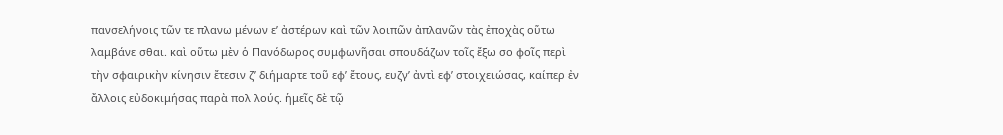πανσελήνοις τῶν τε πλανω μένων εʹ ἀστέρων καὶ τῶν λοιπῶν ἀπλανῶν τὰς ἐποχὰς οὕτω λαμβάνε σθαι. καὶ οὕτω μὲν ὁ Πανόδωρος συμφωνῆσαι σπουδάζων τοῖς ἔξω σο φοῖς περὶ τὴν σφαιρικὴν κίνησιν ἔτεσιν ζʹ διήμαρτε τοῦ εφʹ ἔτους, ευζγʹ ἀντὶ εφʹ στοιχειώσας, καίπερ ἐν ἄλλοις εὐδοκιμήσας παρὰ πολ λούς. ἡμεῖς δὲ τῷ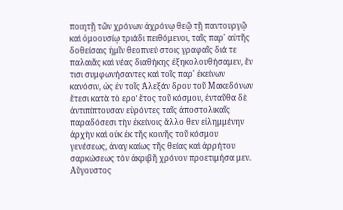ποιητῇ τῶν χρόνων ἀχρόνῳ θεῷ τῇ παντουργῷ καὶ ὁμοουσίῳ τριάδι πειθόμενοι, ταῖς παρ' αὐτῆς δοθείσαις ἡμῖν θεοπνεύ στοις γραφαῖς διά τε παλαιᾶς καὶ νέας διαθήκης ἐξηκολουθήσαμεν, ἔν τισι συμφωνήσαντες καὶ τοῖς παρ' ἐκείνων κανόσιν, ὡς ἐν τοῖς Ἀλεξάν δρου τοῦ Μακεδόνων ἔτεσι κατὰ τὸ εροʹ ἔτος τοῦ κόσμου, ἐνταῦθα δὲ ἀντιπίπτουσαν εὑρόντες ταῖς ἀποστολικαῖς παραδόσεσι τὴν ἐκείνοις ἄλλο θεν εἰλημμένην ἀρχὴν καὶ οὐκ ἐκ τῆς κοινῆς τοῦ κόσμου γενέσεως, ἀναγ καίως τῆς θείας καὶ ἀρρήτου σαρκώσεως τὸν ἀκριβῆ χρόνον προετιμήσα μεν. Αὔγουστος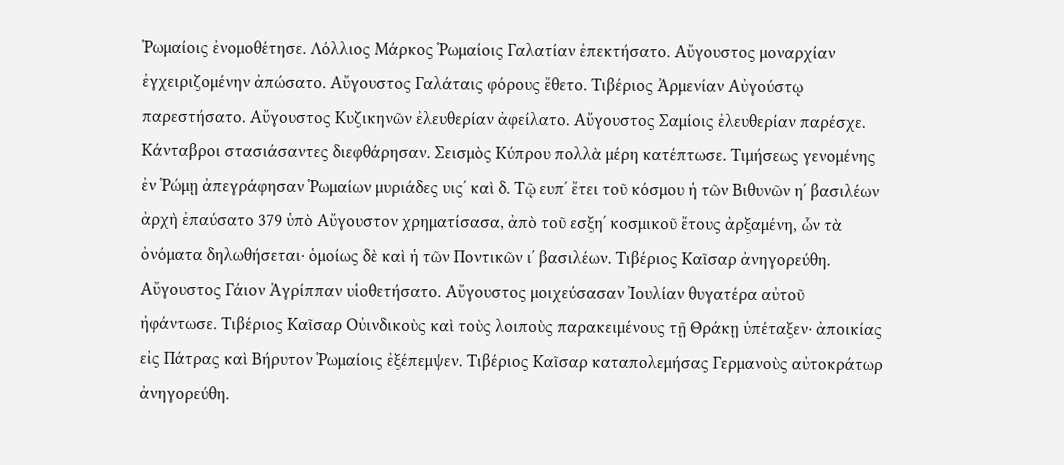Ῥωμαίοις ἐνομοθέτησε. Λόλλιος Μάρκος Ῥωμαίοις Γαλατίαν ἐπεκτήσατο. Αὔγουστος μοναρχίαν ἐγχειριζομένην ἀπώσατο. Αὔγουστος Γαλάταις φόρους ἔθετο. Τιβέριος Ἀρμενίαν Αὐγούστῳ παρεστήσατο. Αὔγουστος Κυζικηνῶν ἐλευθερίαν ἀφείλατο. Αὔγουστος Σαμίοις ἐλευθερίαν παρέσχε. Κάνταβροι στασιάσαντες διεφθάρησαν. Σεισμὸς Κύπρου πολλὰ μέρη κατέπτωσε. Τιμήσεως γενομένης ἐν Ῥώμῃ ἀπεγράφησαν Ῥωμαίων μυριάδες υιςʹ καὶ δ. Τῷ ευπʹ ἔτει τοῦ κόσμου ἡ τῶν Βιθυνῶν ηʹ βασιλέων ἀρχὴ ἐπαύσατο 379 ὑπὸ Αὔγουστον χρηματίσασα, ἀπὸ τοῦ εσξηʹ κοσμικοῦ ἔτους ἀρξαμένη, ὧν τὰ ὀνόματα δηλωθήσεται· ὁμοίως δὲ καὶ ἡ τῶν Ποντικῶν ιʹ βασιλέων. Τιβέριος Καῖσαρ ἀνηγορεύθη. Αὔγουστος Γάιον Ἀγρίππαν υἱοθετήσατο. Αὔγουστος μοιχεύσασαν Ἰουλίαν θυγατέρα αὐτοῦ ἠφάντωσε. Τιβέριος Καῖσαρ Οὐινδικοὺς καὶ τοὺς λοιποὺς παρακειμένους τῇ Θράκῃ ὑπέταξεν· ἀποικίας εἰς Πάτρας καὶ Βήρυτον Ῥωμαίοις ἐξέπεμψεν. Τιβέριος Καῖσαρ καταπολεμήσας Γερμανοὺς αὐτοκράτωρ ἀνηγορεύθη.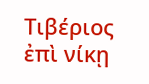Τιβέριος ἐπὶ νίκῃ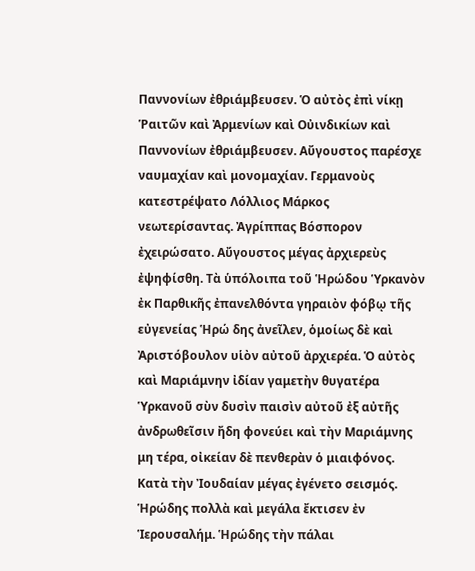Παννονίων ἐθριάμβευσεν. Ὁ αὐτὸς ἐπὶ νίκῃ Ῥαιτῶν καὶ Ἀρμενίων καὶ Οὐινδικίων καὶ Παννονίων ἐθριάμβευσεν. Αὔγουστος παρέσχε ναυμαχίαν καὶ μονομαχίαν. Γερμανοὺς κατεστρέψατο Λόλλιος Μάρκος νεωτερίσαντας. Ἀγρίππας Βόσπορον ἐχειρώσατο. Αὔγουστος μέγας ἀρχιερεὺς ἐψηφίσθη. Τὰ ὑπόλοιπα τοῦ Ἡρώδου Ὑρκανὸν ἐκ Παρθικῆς ἐπανελθόντα γηραιὸν φόβῳ τῆς εὐγενείας Ἡρώ δης ἀνεῖλεν, ὁμοίως δὲ καὶ Ἀριστόβουλον υἱὸν αὐτοῦ ἀρχιερέα. Ὁ αὐτὸς καὶ Μαριάμνην ἰδίαν γαμετὴν θυγατέρα Ὑρκανοῦ σὺν δυσὶν παισὶν αὐτοῦ ἐξ αὐτῆς ἀνδρωθεῖσιν ἤδη φονεύει καὶ τὴν Μαριάμνης μη τέρα, οἰκείαν δὲ πενθερὰν ὁ μιαιφόνος. Κατὰ τὴν Ἰουδαίαν μέγας ἐγένετο σεισμός. Ἡρώδης πολλὰ καὶ μεγάλα ἔκτισεν ἐν Ἱερουσαλήμ. Ἡρώδης τὴν πάλαι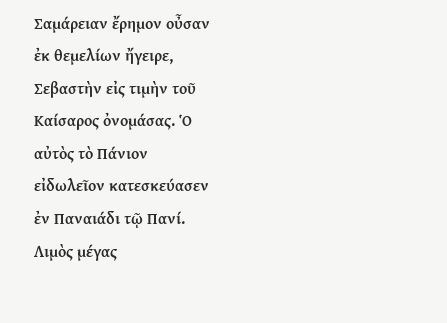Σαμάρειαν ἔρημον οὖσαν ἐκ θεμελίων ἤγειρε, Σεβαστὴν εἰς τιμὴν τοῦ Καίσαρος ὀνομάσας. Ὁ αὐτὸς τὸ Πάνιον εἰδωλεῖον κατεσκεύασεν ἐν Παναιάδι τῷ Πανί. Λιμὸς μέγας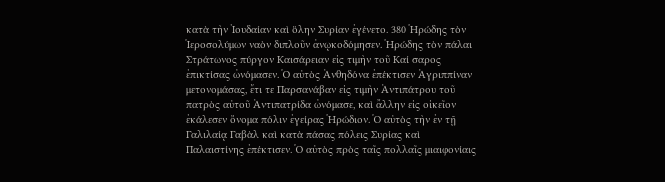κατὰ τὴν Ἰουδαίαν καὶ ὅλην Συρίαν ἐγένετο. 380 Ἡρώδης τὸν Ἱεροσολύμων ναὸν διπλοῦν ἀνῳκοδόμησεν. Ἡρώδης τὸν πάλαι Στράτωνος πύργον Καισάρειαν εἰς τιμὴν τοῦ Καί σαρος ἐπικτίσας ὠνόμασεν. Ὁ αὐτὸς Ἀνθηδόνα ἐπέκτισεν Ἀγριππίναν μετονομάσας, ἔτι τε Παρσανάβαν εἰς τιμὴν Ἀντιπάτρου τοῦ πατρὸς αὐτοῦ Ἀντιπατρίδα ὠνόμασε, καὶ ἄλλην εἰς οἰκεῖον ἐκάλεσεν ὄνομα πόλιν ἐγείρας Ἡρώδιον. Ὁ αὐτὸς τὴν ἐν τῇ Γαλιλαίᾳ Γαβὰλ καὶ κατὰ πάσας πόλεις Συρίας καὶ Παλαιστίνης ἐπέκτισεν. Ὁ αὐτὸς πρὸς ταῖς πολλαῖς μιαιφονίαις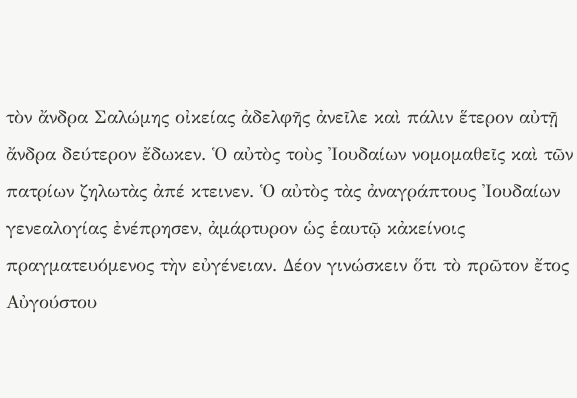τὸν ἄνδρα Σαλώμης οἰκείας ἀδελφῆς ἀνεῖλε καὶ πάλιν ἕτερον αὐτῇ ἄνδρα δεύτερον ἔδωκεν. Ὁ αὐτὸς τοὺς Ἰουδαίων νομομαθεῖς καὶ τῶν πατρίων ζηλωτὰς ἀπέ κτεινεν. Ὁ αὐτὸς τὰς ἀναγράπτους Ἰουδαίων γενεαλογίας ἐνέπρησεν, ἀμάρτυρον ὡς ἑαυτῷ κἀκείνοις πραγματευόμενος τὴν εὐγένειαν. Δέον γινώσκειν ὅτι τὸ πρῶτον ἔτος Αὐγούστου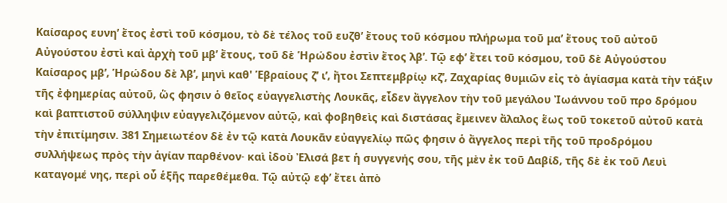Καίσαρος ευνηʹ ἔτος ἐστὶ τοῦ κόσμου, τὸ δὲ τέλος τοῦ ευζθʹ ἔτους τοῦ κόσμου πλήρωμα τοῦ μαʹ ἔτους τοῦ αὐτοῦ Αὐγούστου ἐστὶ καὶ ἀρχὴ τοῦ μβʹ ἔτους, τοῦ δὲ Ἡρώδου ἐστὶν ἔτος λβʹ. Τῷ εφʹ ἔτει τοῦ κόσμου, τοῦ δὲ Αὐγούστου Καίσαρος μβʹ, Ἡρώδου δὲ λβʹ, μηνὶ καθ' Ἑβραίους ζʹ ιʹ, ἤτοι Σεπτεμβρίῳ κζʹ, Ζαχαρίας θυμιῶν εἰς τὸ ἁγίασμα κατὰ τὴν τάξιν τῆς ἐφημερίας αὐτοῦ, ὥς φησιν ὁ θεῖος εὐαγγελιστὴς Λουκᾶς, εἶδεν ἄγγελον τὴν τοῦ μεγάλου Ἰωάννου τοῦ προ δρόμου καὶ βαπτιστοῦ σύλληψιν εὐαγγελιζόμενον αὐτῷ, καὶ φοβηθεὶς καὶ διστάσας ἔμεινεν ἄλαλος ἕως τοῦ τοκετοῦ αὐτοῦ κατὰ τὴν ἐπιτίμησιν. 381 Σημειωτέον δὲ ἐν τῷ κατὰ Λουκᾶν εὐαγγελίῳ πῶς φησιν ὁ ἄγγελος περὶ τῆς τοῦ προδρόμου συλλήψεως πρὸς τὴν ἁγίαν παρθένον· καὶ ἰδοὺ Ἐλισά βετ ἡ συγγενής σου, τῆς μὲν ἐκ τοῦ Δαβίδ, τῆς δὲ ἐκ τοῦ Λευὶ καταγομέ νης, περὶ οὗ ἑξῆς παρεθέμεθα. Τῷ αὐτῷ εφʹ ἔτει ἀπὸ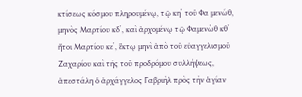κτίσεως κόσμου πληρουμένῳ, τῷ κηʹ τοῦ Φα μενώθ, μηνὸς Μαρτίου κδʹ, καὶ ἀρχομένῳ τῷ Φαμενὼθ κθʹ ἤτοι Μαρτίου κεʹ, ἕκτῳ μηνὶ ἀπὸ τοῦ εὐαγγελισμοῦ Ζαχαρίου καὶ τῆς τοῦ προδρόμου συλλήψεως, ἀπεστάλη ὁ ἀρχάγγελος Γαβριὴλ πρὸς τὴν ἁγίαν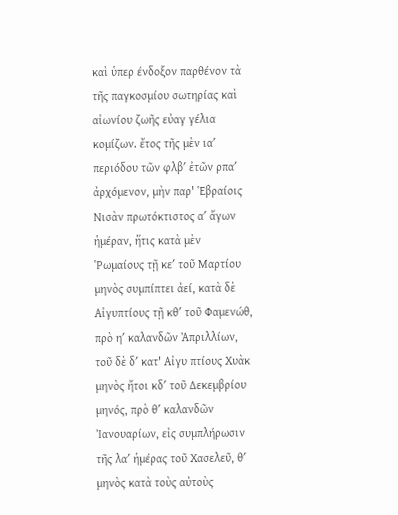καὶ ὑπερ ένδοξον παρθένον τὰ τῆς παγκοσμίου σωτηρίας καὶ αἰωνίου ζωῆς εὐαγ γέλια κομίζων. ἔτος τῆς μὲν ιαʹ περιόδου τῶν φλβʹ ἐτῶν ρπαʹ ἀρχόμενον, μὴν παρ' Ἑβραίοις Νισὰν πρωτόκτιστος αʹ ἄγων ἡμέραν, ἥτις κατὰ μὲν Ῥωμαίους τῇ κεʹ τοῦ Μαρτίου μηνὸς συμπίπτει ἀεί, κατὰ δὲ Αἰγυπτίους τῇ κθʹ τοῦ Φαμενώθ, πρὸ ηʹ καλανδῶν Ἀπριλλίων, τοῦ δὲ δʹ κατ' Αἰγυ πτίους Χυὰκ μηνὸς ἤτοι κδʹ τοῦ Δεκεμβρίου μηνός, πρὸ θʹ καλανδῶν Ἰανουαρίων, εἰς συμπλήρωσιν τῆς λαʹ ἡμέρας τοῦ Χασελεῦ, θʹ μηνὸς κατὰ τοὺς αὐτοὺς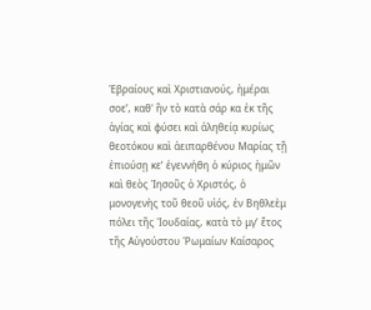Ἑβραίους καὶ Χριστιανούς, ἡμέραι σοεʹ, καθ' ἣν τὸ κατὰ σάρ κα ἐκ τῆς ἁγίας καὶ φύσει καὶ ἀληθείᾳ κυρίως θεοτόκου καὶ ἀειπαρθένου Μαρίας τῇ ἐπιούσῃ κεʹ ἐγεννήθη ὁ κύριος ἡμῶν καὶ θεὸς Ἰησοῦς ὁ Χριστός, ὁ μονογενὴς τοῦ θεοῦ υἱός, ἐν Βηθλεὲμ πόλει τῆς Ἰουδαίας, κατὰ τὸ μγʹ ἔτος τῆς Αὐγούστου Ῥωμαίων Καίσαρος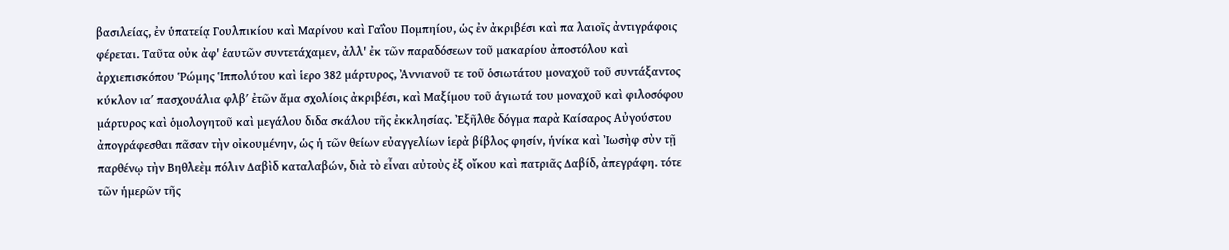βασιλείας, ἐν ὑπατείᾳ Γουλπικίου καὶ Μαρίνου καὶ Γαΐου Πομπηίου, ὡς ἐν ἀκριβέσι καὶ πα λαιοῖς ἀντιγράφοις φέρεται. Ταῦτα οὐκ ἀφ' ἑαυτῶν συντετάχαμεν, ἀλλ' ἐκ τῶν παραδόσεων τοῦ μακαρίου ἀποστόλου καὶ ἀρχιεπισκόπου Ῥώμης Ἱππολύτου καὶ ἱερο 382 μάρτυρος, Ἀννιανοῦ τε τοῦ ὁσιωτάτου μοναχοῦ τοῦ συντάξαντος κύκλον ιαʹ πασχουάλια φλβʹ ἐτῶν ἅμα σχολίοις ἀκριβέσι, καὶ Μαξίμου τοῦ ἁγιωτά του μοναχοῦ καὶ φιλοσόφου μάρτυρος καὶ ὁμολογητοῦ καὶ μεγάλου διδα σκάλου τῆς ἐκκλησίας. Ἐξῆλθε δόγμα παρὰ Καίσαρος Αὐγούστου ἀπογράφεσθαι πᾶσαν τὴν οἰκουμένην, ὡς ἡ τῶν θείων εὐαγγελίων ἱερὰ βίβλος φησίν, ἡνίκα καὶ Ἰωσὴφ σὺν τῇ παρθένῳ τὴν Βηθλεὲμ πόλιν Δαβὶδ καταλαβών, διὰ τὸ εἶναι αὐτοὺς ἐξ οἴκου καὶ πατριᾶς Δαβίδ, ἀπεγράφη. τότε τῶν ἡμερῶν τῆς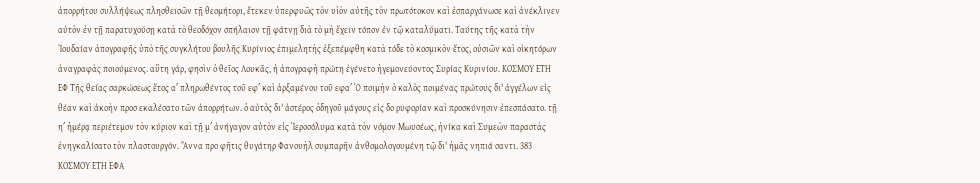ἀπορρήτου συλλήψεως πλησθεισῶν τῇ θεομήτορι, ἔτεκεν ὑπερφυῶς τὸν υἱὸν αὐτῆς τὸν πρωτότοκον καὶ ἐσπαργάνωσε καὶ ἀνέκλινεν αὐτὸν ἐν τῇ παρατυχούσῃ κατὰ τὸ θεοδόχον σπήλαιον τῇ φάτνῃ διὰ τὸ μὴ ἔχειν τόπον ἐν τῷ καταλύματι. Ταύτης τῆς κατὰ τὴν Ἰουδαίαν ἀπογραφῆς ὑπὸ τῆς συγκλήτου βουλῆς Κυρίνιος ἐπιμελητὴς ἐξεπέμφθη κατὰ τόδε τὸ κοσμικὸν ἔτος, οὐσιῶν καὶ οἰκητόρων ἀναγραφὰς ποιούμενος. αὕτη γάρ, φησὶν ὁ θεῖος Λουκᾶς, ἡ ἀπογραφὴ πρώτη ἐγένετο ἡγεμονεύοντος Συρίας Κυρινίου. ΚΟΣΜΟΥ ΕΤΗ ΕΦ Τῆς θείας σαρκώσεως ἔτος αʹ πληρωθέντος τοῦ εφʹ καὶ ἀρξαμένου τοῦ εφαʹ Ὁ ποιμὴν ὁ καλὸς ποιμένας πρώτους δι' ἀγγέλων εἰς θέαν καὶ ἀκοὴν προσ εκαλέσατο τῶν ἀπορρήτων. ὁ αὐτὸς δι' ἀστέρος ὁδηγοῦ μάγους εἰς δο ρυφορίαν καὶ προσκύνησιν ἐπεσπάσατο. τῇ ηʹ ἡμέρᾳ περιέτεμον τὸν κύριον καὶ τῇ μʹ ἀνήγαγον αὐτὸν εἰς Ἱεροσόλυμα κατὰ τὸν νόμον Μωυσέως, ἡνίκα καὶ Συμεὼν παραστὰς ἐνηγκαλίσατο τὸν πλαστουργόν. Ἄννα προ φῆτις θυγάτηρ Φανουὴλ συμπαρῆν ἀνθομολογουμένη τῷ δι' ἡμᾶς νηπιά σαντι. 383 ΚΟΣΜΟΥ ΕΤΗ ΕΦΑ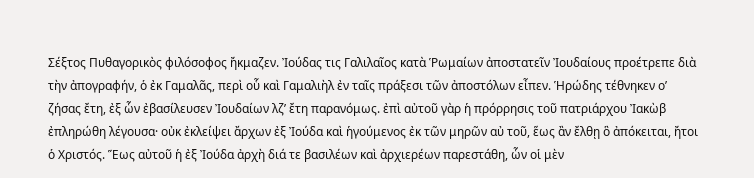Σέξτος Πυθαγορικὸς φιλόσοφος ἤκμαζεν. Ἰούδας τις Γαλιλαῖος κατὰ Ῥωμαίων ἀποστατεῖν Ἰουδαίους προέτρεπε διὰ τὴν ἀπογραφήν, ὁ ἐκ Γαμαλᾶς, περὶ οὗ καὶ Γαμαλιὴλ ἐν ταῖς πράξεσι τῶν ἀποστόλων εἶπεν. Ἡρώδης τέθνηκεν οʹ ζήσας ἔτη, ἐξ ὧν ἐβασίλευσεν Ἰουδαίων λζʹ ἔτη παρανόμως. ἐπὶ αὐτοῦ γὰρ ἡ πρόρρησις τοῦ πατριάρχου Ἰακὼβ ἐπληρώθη λέγουσα· οὐκ ἐκλείψει ἄρχων ἐξ Ἰούδα καὶ ἡγούμενος ἐκ τῶν μηρῶν αὐ τοῦ, ἕως ἂν ἔλθῃ ὃ ἀπόκειται, ἤτοι ὁ Χριστός. Ἕως αὐτοῦ ἡ ἐξ Ἰούδα ἀρχὴ διά τε βασιλέων καὶ ἀρχιερέων παρεστάθη, ὧν οἱ μὲν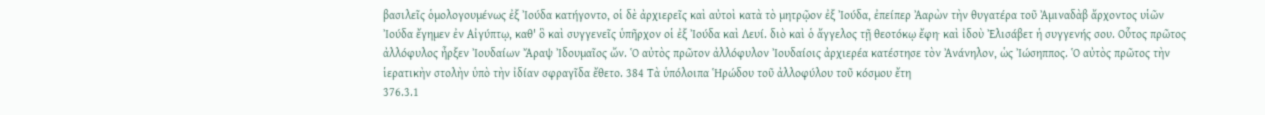βασιλεῖς ὁμολογουμένως ἐξ Ἰούδα κατήγοντο, οἱ δὲ ἀρχιερεῖς καὶ αὐτοὶ κατὰ τὸ μητρῷον ἐξ Ἰούδα, ἐπείπερ Ἀαρὼν τὴν θυγατέρα τοῦ Ἀμιναδὰβ ἄρχοντος υἱῶν Ἰούδα ἔγημεν ἐν Αἰγύπτῳ, καθ' ὃ καὶ συγγενεῖς ὑπῆρχον οἱ ἐξ Ἰούδα καὶ Λευί. διὸ καὶ ὁ ἄγγελος τῇ θεοτόκῳ ἔφη· καὶ ἰδοὺ Ἐλισάβετ ἡ συγγενής σου. Οὗτος πρῶτος ἀλλόφυλος ἦρξεν Ἰουδαίων Ἄραψ Ἰδουμαῖος ὤν. Ὁ αὐτὸς πρῶτον ἀλλόφυλον Ἰουδαίοις ἀρχιερέα κατέστησε τὸν Ἀνάνηλον, ὡς Ἰώσηππος. Ὁ αὐτὸς πρῶτος τὴν ἱερατικὴν στολὴν ὑπὸ τὴν ἰδίαν σφραγῖδα ἔθετο. 384 Τὰ ὑπόλοιπα Ἡρώδου τοῦ ἀλλοφύλου τοῦ κόσμου ἔτη
376.3.1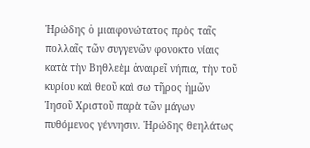Ἡρώδης ὁ μιαιφονώτατος πρὸς ταῖς πολλαῖς τῶν συγγενῶν φονοκτο νίαις κατὰ τὴν Βηθλεὲμ ἀναιρεῖ νήπια, τὴν τοῦ κυρίου καὶ θεοῦ καὶ σω τῆρος ἡμῶν Ἰησοῦ Χριστοῦ παρὰ τῶν μάγων πυθόμενος γέννησιν. Ἡρώδης θεηλάτως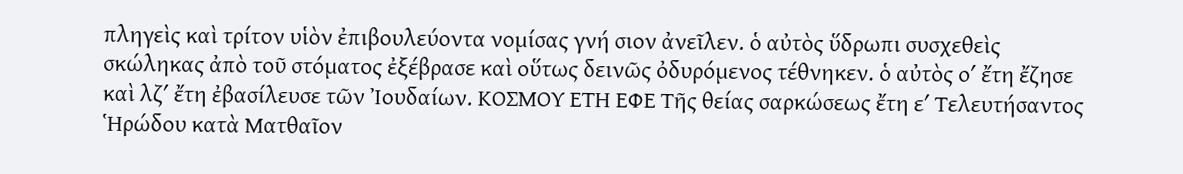πληγεὶς καὶ τρίτον υἱὸν ἐπιβουλεύοντα νομίσας γνή σιον ἀνεῖλεν. ὁ αὐτὸς ὕδρωπι συσχεθεὶς σκώληκας ἀπὸ τοῦ στόματος ἐξέβρασε καὶ οὕτως δεινῶς ὀδυρόμενος τέθνηκεν. ὁ αὐτὸς οʹ ἔτη ἔζησε καὶ λζʹ ἔτη ἐβασίλευσε τῶν Ἰουδαίων. ΚΟΣΜΟΥ ΕΤΗ ΕΦΕ Τῆς θείας σαρκώσεως ἔτη εʹ Τελευτήσαντος Ἡρώδου κατὰ Ματθαῖον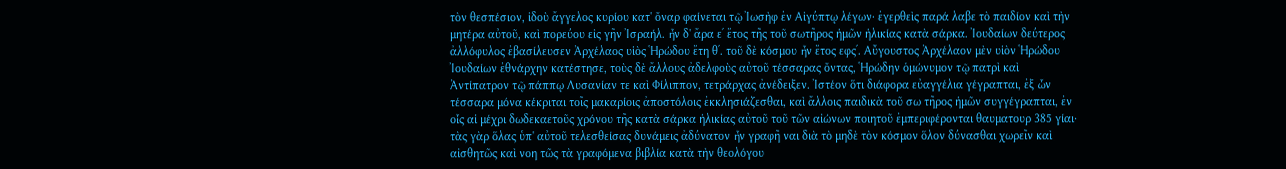τὸν θεσπέσιον, ἰδοὺ ἄγγελος κυρίου κατ' ὄναρ φαίνεται τῷ Ἰωσὴφ ἐν Αἰγύπτῳ λέγων· ἐγερθεὶς παρά λαβε τὸ παιδίον καὶ τὴν μητέρα αὐτοῦ, καὶ πορεύου εἰς γῆν Ἰσραήλ. ἦν δ' ἄρα εʹ ἔτος τῆς τοῦ σωτῆρος ἡμῶν ἡλικίας κατὰ σάρκα. Ἰουδαίων δεύτερος ἀλλόφυλος ἐβασίλευσεν Ἀρχέλαος υἱὸς Ἡρώδου ἔτη θʹ. τοῦ δὲ κόσμου ἦν ἔτος εφςʹ. Αὔγουστος Ἀρχέλαον μὲν υἱὸν Ἡρώδου Ἰουδαίων ἐθνάρχην κατέστησε, τοὺς δὲ ἄλλους ἀδελφοὺς αὐτοῦ τέσσαρας ὄντας, Ἡρώδην ὁμώνυμον τῷ πατρὶ καὶ Ἀντίπατρον τῷ πάππῳ Λυσανίαν τε καὶ Φίλιππον, τετράρχας ἀνέδειξεν. Ἰστέον ὅτι διάφορα εὐαγγέλια γέγραπται, ἐξ ὧν τέσσαρα μόνα κέκριται τοῖς μακαρίοις ἀποστόλοις ἐκκλησιάζεσθαι, καὶ ἄλλοις παιδικὰ τοῦ σω τῆρος ἡμῶν συγγέγραπται, ἐν οἷς αἱ μέχρι δωδεκαετοῦς χρόνου τῆς κατὰ σάρκα ἡλικίας αὐτοῦ τοῦ τῶν αἰώνων ποιητοῦ ἐμπεριφέρονται θαυματουρ 385 γίαι· τὰς γὰρ ὅλας ὑπ' αὐτοῦ τελεσθείσας δυνάμεις ἀδύνατον ἦν γραφῆ ναι διὰ τὸ μηδὲ τὸν κόσμον ὅλον δύνασθαι χωρεῖν καὶ αἰσθητῶς καὶ νοη τῶς τὰ γραφόμενα βιβλία κατὰ τὴν θεολόγου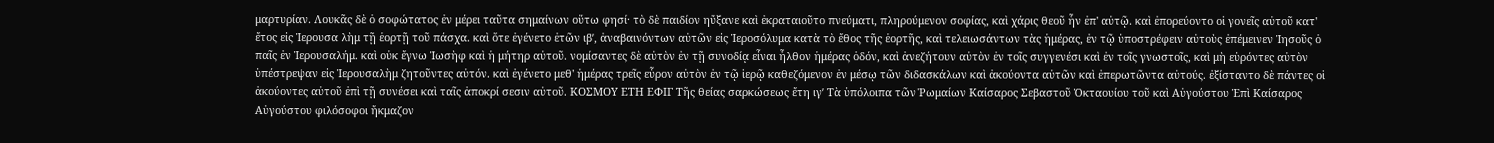μαρτυρίαν. Λουκᾶς δὲ ὁ σοφώτατος ἐν μέρει ταῦτα σημαίνων οὕτω φησί· τὸ δὲ παιδίον ηὔξανε καὶ ἐκραταιοῦτο πνεύματι, πληρούμενον σοφίας, καὶ χάρις θεοῦ ἦν ἐπ' αὐτῷ. καὶ ἐπορεύοντο οἱ γονεῖς αὐτοῦ κατ' ἔτος εἰς Ἱερουσα λὴμ τῇ ἑορτῇ τοῦ πάσχα. καὶ ὅτε ἐγένετο ἐτῶν ιβʹ, ἀναβαινόντων αὐτῶν εἰς Ἱεροσόλυμα κατὰ τὸ ἔθος τῆς ἑορτῆς, καὶ τελειωσάντων τὰς ἡμέρας, ἐν τῷ ὑποστρέφειν αὐτοὺς ἐπέμεινεν Ἰησοῦς ὁ παῖς ἐν Ἱερουσαλήμ. καὶ οὐκ ἔγνω Ἰωσὴφ καὶ ἡ μήτηρ αὐτοῦ. νομίσαντες δὲ αὐτὸν ἐν τῇ συνοδίᾳ εἶναι ἦλθον ἡμέρας ὁδόν, καὶ ἀνεζήτουν αὐτὸν ἐν τοῖς συγγενέσι καὶ ἐν τοῖς γνωστοῖς, καὶ μὴ εὑρόντες αὐτὸν ὑπέστρεψαν εἰς Ἱερουσαλὴμ ζητοῦντες αὐτόν. καὶ ἐγένετο μεθ' ἡμέρας τρεῖς εὗρον αὐτὸν ἐν τῷ ἱερῷ καθεζόμενον ἐν μέσῳ τῶν διδασκάλων καὶ ἀκούοντα αὐτῶν καὶ ἐπερωτῶντα αὐτούς. ἐξίσταντο δὲ πάντες οἱ ἀκούοντες αὐτοῦ ἐπὶ τῇ συνέσει καὶ ταῖς ἀποκρί σεσιν αὐτοῦ. ΚΟΣΜΟΥ ΕΤΗ ΕΦΙΓ Τῆς θείας σαρκώσεως ἔτη ιγʹ Τὰ ὑπόλοιπα τῶν Ῥωμαίων Καίσαρος Σεβαστοῦ Ὀκταουίου τοῦ καὶ Αὐγούστου Ἐπὶ Καίσαρος Αὐγούστου φιλόσοφοι ἤκμαζον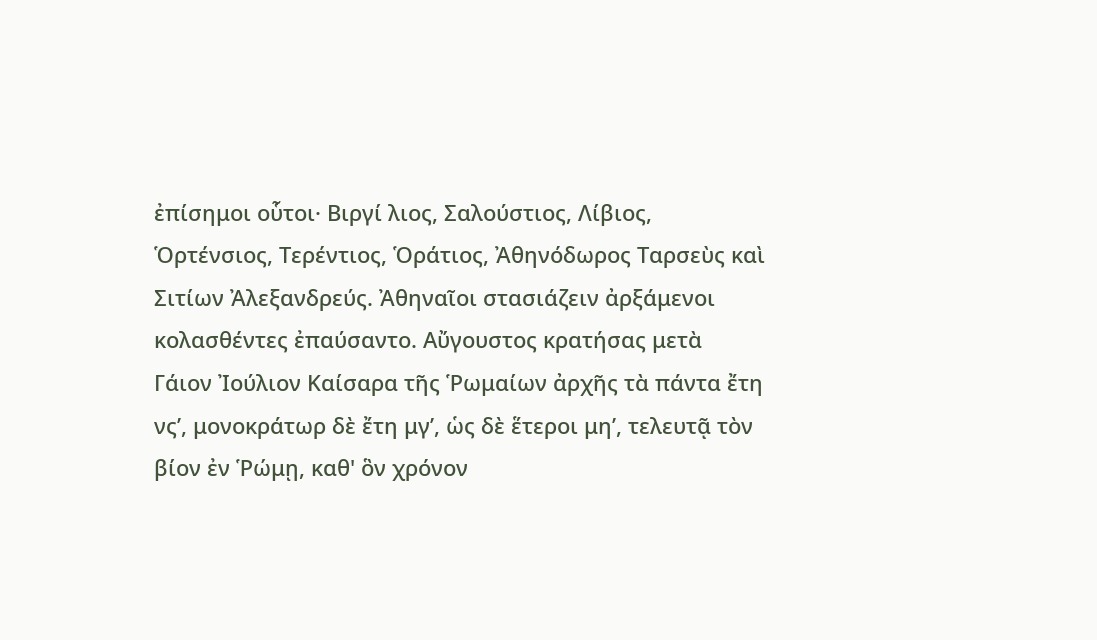ἐπίσημοι οὗτοι· Βιργί λιος, Σαλούστιος, Λίβιος, Ὁρτένσιος, Τερέντιος, Ὁράτιος, Ἀθηνόδωρος Ταρσεὺς καὶ Σιτίων Ἀλεξανδρεύς. Ἀθηναῖοι στασιάζειν ἀρξάμενοι κολασθέντες ἐπαύσαντο. Αὔγουστος κρατήσας μετὰ Γάιον Ἰούλιον Καίσαρα τῆς Ῥωμαίων ἀρχῆς τὰ πάντα ἔτη νςʹ, μονοκράτωρ δὲ ἔτη μγʹ, ὡς δὲ ἕτεροι μηʹ, τελευτᾷ τὸν βίον ἐν Ῥώμῃ, καθ' ὃν χρόνον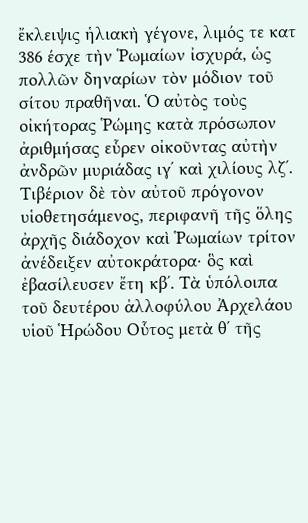ἔκλειψις ἡλιακὴ γέγονε, λιμός τε κατ 386 έσχε τὴν Ῥωμαίων ἰσχυρά, ὡς πολλῶν δηναρίων τὸν μόδιον τοῦ σίτου πραθῆναι. Ὁ αὐτὸς τοὺς οἰκήτορας Ῥώμης κατὰ πρόσωπον ἀριθμήσας εὗρεν οἰκοῦντας αὐτὴν ἀνδρῶν μυριάδας ιγʹ καὶ χιλίους λζʹ. Τιβέριον δὲ τὸν αὐτοῦ πρόγονον υἱοθετησάμενος, περιφανῆ τῆς ὅλης ἀρχῆς διάδοχον καὶ Ῥωμαίων τρίτον ἀνέδειξεν αὐτοκράτορα· ὃς καὶ ἐβασίλευσεν ἔτη κβʹ. Τὰ ὑπόλοιπα τοῦ δευτέρου ἀλλοφύλου Ἀρχελάου υἱοῦ Ἡρώδου Οὗτος μετὰ θʹ τῆς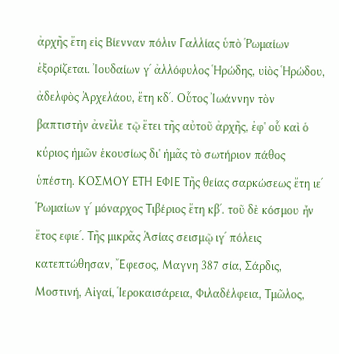ἀρχῆς ἔτη εἰς Βίενναν πόλιν Γαλλίας ὑπὸ Ῥωμαίων ἐξορίζεται. Ἰουδαίων γʹ ἀλλόφυλος Ἡρώδης, υἱὸς Ἡρώδου, ἀδελφὸς Ἀρχελάου, ἔτη κδʹ. Οὗτος Ἰωάννην τὸν βαπτιστὴν ἀνεῖλε τῷ ἔτει τῆς αὐτοῦ ἀρχῆς, ἐφ' οὗ καὶ ὁ κύριος ἡμῶν ἑκουσίως δι' ἡμᾶς τὸ σωτήριον πάθος ὑπέστη. ΚΟΣΜΟΥ ΕΤΗ ΕΦΙΕ Τῆς θείας σαρκώσεως ἔτη ιεʹ Ῥωμαίων γʹ μόναρχος Τιβέριος ἔτη κβʹ. τοῦ δὲ κόσμου ἦν ἔτος εφιεʹ. Τῆς μικρᾶς Ἀσίας σεισμῷ ιγʹ πόλεις κατεπτώθησαν, Ἔφεσος, Μαγνη 387 σία, Σάρδις, Μοστινή, Αἰγαί, Ἱεροκαισάρεια, Φιλαδέλφεια, Τμῶλος,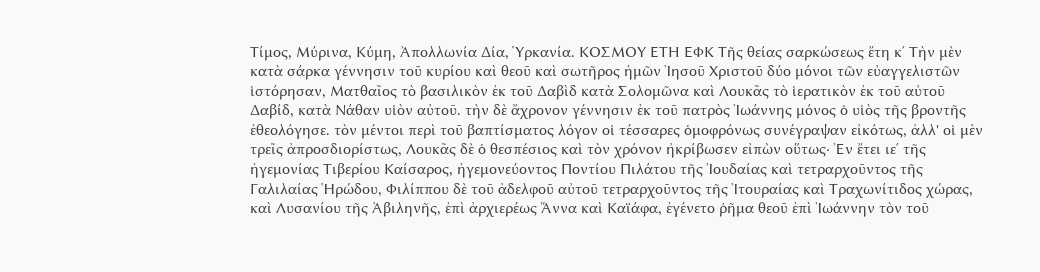Τίμος, Μύρινα, Κύμη, Ἀπολλωνία Δία, Ὑρκανία. ΚΟΣΜΟΥ ΕΤΗ ΕΦΚ Τῆς θείας σαρκώσεως ἔτη κʹ Τὴν μὲν κατὰ σάρκα γέννησιν τοῦ κυρίου καὶ θεοῦ καὶ σωτῆρος ἡμῶν Ἰησοῦ Χριστοῦ δύο μόνοι τῶν εὐαγγελιστῶν ἱστόρησαν, Ματθαῖος τὸ βασιλικὸν ἐκ τοῦ Δαβὶδ κατὰ Σολομῶνα καὶ Λουκᾶς τὸ ἱερατικὸν ἐκ τοῦ αὐτοῦ Δαβίδ, κατὰ Νάθαν υἱὸν αὐτοῦ. τὴν δὲ ἄχρονον γέννησιν ἐκ τοῦ πατρὸς Ἰωάννης μόνος ὁ υἱὸς τῆς βροντῆς ἐθεολόγησε. τὸν μέντοι περὶ τοῦ βαπτίσματος λόγον οἱ τέσσαρες ὁμοφρόνως συνέγραψαν εἰκότως, ἀλλ' οἱ μὲν τρεῖς ἀπροσδιορίστως, Λουκᾶς δὲ ὁ θεσπέσιος καὶ τὸν χρόνον ἠκρίβωσεν εἰπὼν οὕτως· Ἐν ἔτει ιεʹ τῆς ἡγεμονίας Τιβερίου Καίσαρος, ἡγεμονεύοντος Ποντίου Πιλάτου τῆς Ἰουδαίας καὶ τετραρχοῦντος τῆς Γαλιλαίας Ἡρώδου, Φιλίππου δὲ τοῦ ἀδελφοῦ αὐτοῦ τετραρχοῦντος τῆς Ἰτουραίας καὶ Τραχωνίτιδος χώρας, καὶ Λυσανίου τῆς Ἀβιληνῆς, ἐπὶ ἀρχιερέως Ἄννα καὶ Καϊάφα, ἐγένετο ῥῆμα θεοῦ ἐπὶ Ἰωάννην τὸν τοῦ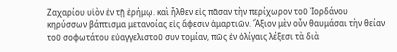Ζαχαρίου υἱὸν ἐν τῇ ἐρήμῳ. καὶ ἦλθεν εἰς πᾶσαν τὴν περίχωρον τοῦ Ἰορδάνου κηρύσσων βάπτισμα μετανοίας εἰς ἄφεσιν ἁμαρτιῶν. Ἄξιον μὲν οὖν θαυμάσαι τὴν θείαν τοῦ σοφωτάτου εὐαγγελιστοῦ συν τομίαν, πῶς ἐν ὀλίγαις λέξεσι τὰ διὰ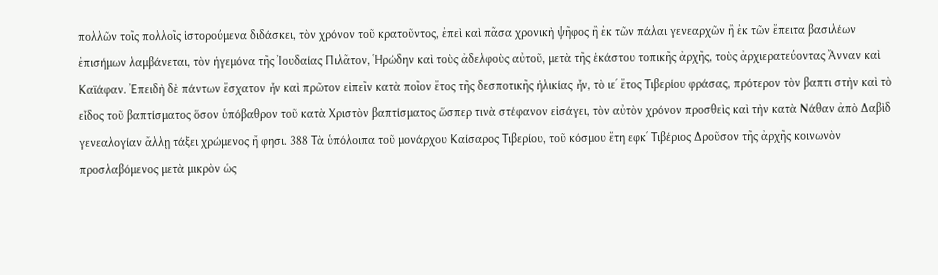πολλῶν τοῖς πολλοῖς ἱστορούμενα διδάσκει, τὸν χρόνον τοῦ κρατοῦντος, ἐπεὶ καὶ πᾶσα χρονικὴ ψῆφος ἢ ἐκ τῶν πάλαι γενεαρχῶν ἢ ἐκ τῶν ἔπειτα βασιλέων ἐπισήμων λαμβάνεται, τὸν ἡγεμόνα τῆς Ἰουδαίας Πιλᾶτον, Ἡρώδην καὶ τοὺς ἀδελφοὺς αὐτοῦ, μετὰ τῆς ἑκάστου τοπικῆς ἀρχῆς, τοὺς ἀρχιερατεύοντας Ἄνναν καὶ Καϊάφαν. Ἐπειδὴ δὲ πάντων ἔσχατον ἦν καὶ πρῶτον εἰπεῖν κατὰ ποῖον ἔτος τῆς δεσποτικῆς ἡλικίας ἦν, τὸ ιεʹ ἔτος Τιβερίου φράσας, πρότερον τὸν βαπτι στὴν καὶ τὸ εἶδος τοῦ βαπτίσματος ὅσον ὑπόβαθρον τοῦ κατὰ Χριστὸν βαπτίσματος ὥσπερ τινὰ στέφανον εἰσάγει, τὸν αὐτὸν χρόνον προσθεὶς καὶ τὴν κατὰ Νάθαν ἀπὸ Δαβὶδ γενεαλογίαν ἄλλῃ τάξει χρώμενος ἤ φησι. 388 Τὰ ὑπόλοιπα τοῦ μονάρχου Καίσαρος Τιβερίου, τοῦ κόσμου ἔτη εφκʹ Τιβέριος Δροῦσον τῆς ἀρχῆς κοινωνὸν προσλαβόμενος μετὰ μικρὸν ὡς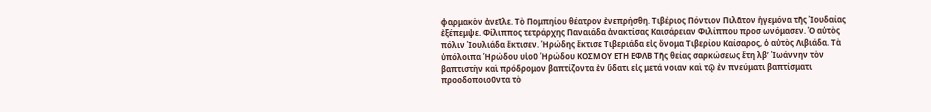φαρμακὸν ἀνεῖλε. Τὸ Πομπηίου θέατρον ἐνεπρήσθη. Τιβέριος Πόντιον Πιλᾶτον ἡγεμόνα τῆς Ἰουδαίας ἐξέπεμψε. Φίλιππος τετράρχης Παναιάδα ἀνακτίσας Καισάρειαν Φιλίππου προσ ωνόμασεν. Ὁ αὐτὸς πόλιν Ἰουλιάδα ἔκτισεν. Ἡρώδης ἔκτισε Τιβεριάδα εἰς ὄνομα Τιβερίου Καίσαρος, ὁ αὐτὸς Λιβιάδα. Τὰ ὑπόλοιπα Ἡρώδου υἱοῦ Ἡρώδου ΚΟΣΜΟΥ ΕΤΗ ΕΦΛΒ Τῆς θείας σαρκώσεως ἔτη λβʹ Ἰωάννην τὸν βαπτιστὴν καὶ πρόδρομον βαπτίζοντα ἐν ὕδατι εἰς μετά νοιαν καὶ τῷ ἐν πνεύματι βαπτίσματι προοδοποιοῦντα τὸ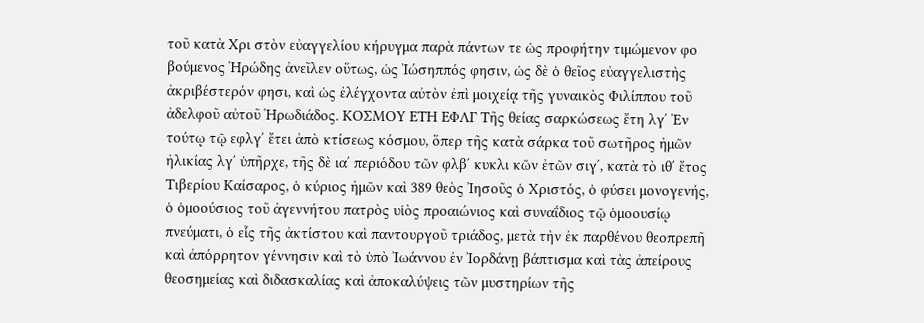τοῦ κατὰ Χρι στὸν εὐαγγελίου κήρυγμα παρὰ πάντων τε ὡς προφήτην τιμώμενον φο βούμενος Ἡρώδης ἀνεῖλεν οὕτως, ὡς Ἰώσηππός φησιν, ὡς δὲ ὁ θεῖος εὐαγγελιστὴς ἀκριβέστερόν φησι, καὶ ὡς ἐλέγχοντα αὐτὸν ἐπὶ μοιχείᾳ τῆς γυναικὸς Φιλίππου τοῦ ἀδελφοῦ αὐτοῦ Ἡρωδιάδος. ΚΟΣΜΟΥ ΕΤΗ ΕΦΛΓ Τῆς θείας σαρκώσεως ἔτη λγʹ Ἐν τούτῳ τῷ εφλγʹ ἔτει ἀπὸ κτίσεως κόσμου, ὅπερ τῆς κατὰ σάρκα τοῦ σωτῆρος ἡμῶν ἡλικίας λγʹ ὑπῆρχε, τῆς δὲ ιαʹ περιόδου τῶν φλβʹ κυκλι κῶν ἐτῶν σιγʹ, κατὰ τὸ ιθʹ ἔτος Τιβερίου Καίσαρος, ὁ κύριος ἡμῶν καὶ 389 θεὸς Ἰησοῦς ὁ Χριστός, ὁ φύσει μονογενής, ὁ ὁμοούσιος τοῦ ἀγεννήτου πατρὸς υἱὸς προαιώνιος καὶ συναΐδιος τῷ ὁμοουσίῳ πνεύματι, ὁ εἷς τῆς ἀκτίστου καὶ παντουργοῦ τριάδος, μετὰ τὴν ἐκ παρθένου θεοπρεπῆ καὶ ἀπόρρητον γέννησιν καὶ τὸ ὑπὸ Ἰωάννου ἐν Ἰορδάνῃ βάπτισμα καὶ τὰς ἀπείρους θεοσημείας καὶ διδασκαλίας καὶ ἀποκαλύψεις τῶν μυστηρίων τῆς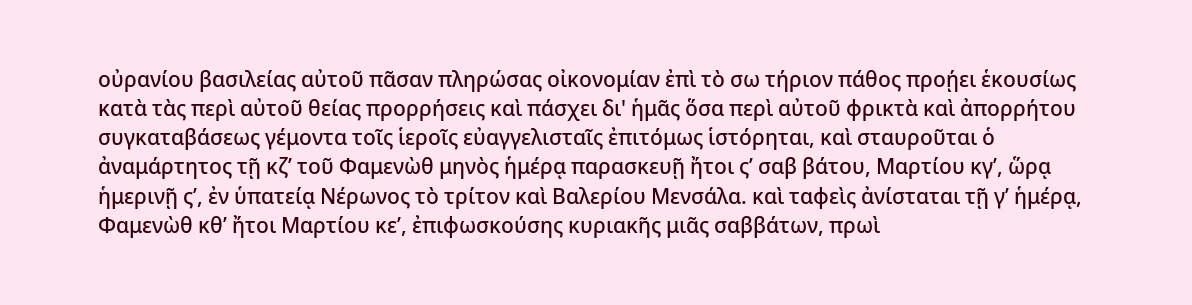οὐρανίου βασιλείας αὐτοῦ πᾶσαν πληρώσας οἰκονομίαν ἐπὶ τὸ σω τήριον πάθος προῄει ἑκουσίως κατὰ τὰς περὶ αὐτοῦ θείας προρρήσεις καὶ πάσχει δι' ἡμᾶς ὅσα περὶ αὐτοῦ φρικτὰ καὶ ἀπορρήτου συγκαταβάσεως γέμοντα τοῖς ἱεροῖς εὐαγγελισταῖς ἐπιτόμως ἱστόρηται, καὶ σταυροῦται ὁ ἀναμάρτητος τῇ κζʹ τοῦ Φαμενὼθ μηνὸς ἡμέρᾳ παρασκευῇ ἤτοι ςʹ σαβ βάτου, Μαρτίου κγʹ, ὥρᾳ ἡμερινῇ ςʹ, ἐν ὑπατείᾳ Νέρωνος τὸ τρίτον καὶ Βαλερίου Μενσάλα. καὶ ταφεὶς ἀνίσταται τῇ γʹ ἡμέρᾳ, Φαμενὼθ κθʹ ἤτοι Μαρτίου κεʹ, ἐπιφωσκούσης κυριακῆς μιᾶς σαββάτων, πρωὶ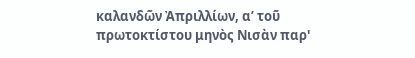καλανδῶν Ἀπριλλίων, αʹ τοῦ πρωτοκτίστου μηνὸς Νισὰν παρ'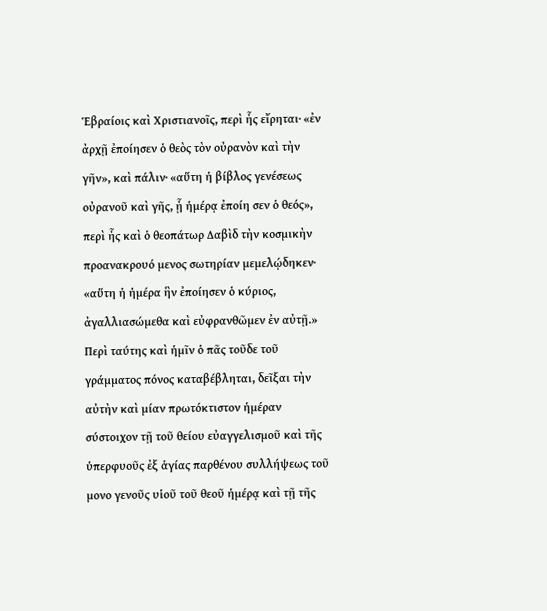Ἑβραίοις καὶ Χριστιανοῖς, περὶ ἧς εἴρηται· «ἐν ἀρχῇ ἐποίησεν ὁ θεὸς τὸν οὐρανὸν καὶ τὴν γῆν», καὶ πάλιν· «αὕτη ἡ βίβλος γενέσεως οὐρανοῦ καὶ γῆς, ᾗ ἡμέρᾳ ἐποίη σεν ὁ θεός», περὶ ἧς καὶ ὁ θεοπάτωρ Δαβὶδ τὴν κοσμικὴν προανακρουό μενος σωτηρίαν μεμελῴδηκεν· «αὕτη ἡ ἡμέρα ἣν ἐποίησεν ὁ κύριος, ἀγαλλιασώμεθα καὶ εὐφρανθῶμεν ἐν αὐτῇ.» Περὶ ταύτης καὶ ἡμῖν ὁ πᾶς τοῦδε τοῦ γράμματος πόνος καταβέβληται, δεῖξαι τὴν αὐτὴν καὶ μίαν πρωτόκτιστον ἡμέραν σύστοιχον τῇ τοῦ θείου εὐαγγελισμοῦ καὶ τῆς ὑπερφυοῦς ἐξ ἁγίας παρθένου συλλήψεως τοῦ μονο γενοῦς υἱοῦ τοῦ θεοῦ ἡμέρᾳ καὶ τῇ τῆς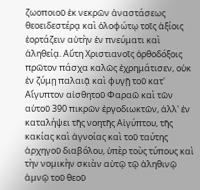ζωοποιοῦ ἐκ νεκρῶν ἀναστάσεως θεοειδεστέρᾳ καὶ ὁλοφώτῳ τοῖς ἀξίοις ἑορτάζειν αὐτὴν ἐν πνεύματι καὶ ἀληθείᾳ. Αὕτη Χριστιανοῖς ὀρθοδόξοις πρῶτον πάσχα καλῶς ἐχρημάτισεν, οὐκ ἐν ζύμῃ παλαιᾷ καὶ φυγῇ τοῦ κατ' Αἴγυπτον αἰσθητοῦ Φαραῶ καὶ τῶν αὐτοῦ 390 πικρῶν ἐργοδιωκτῶν, ἀλλ' ἐν καταλήψει τῆς νοητῆς Αἰγύπτου, τῆς κακίας καὶ ἀγνοίας καὶ τοῦ ταύτης ἀρχηγοῦ διαβόλου, ὑπὲρ τοὺς τύπους καὶ τὴν νομικὴν σκιὰν αὐτῷ τῷ ἀληθινῷ ἀμνῷ τοῦ θεοῦ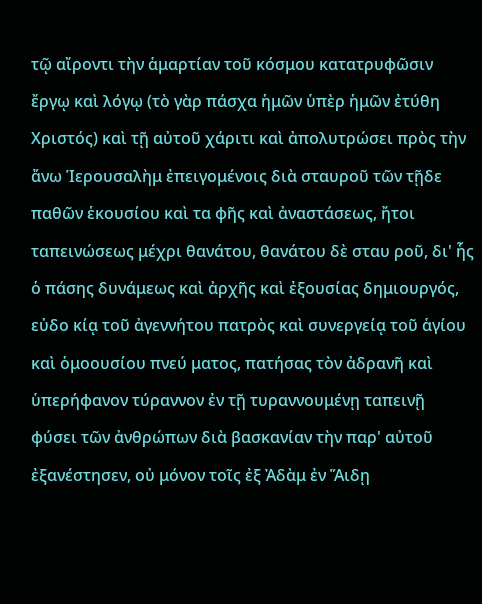τῷ αἴροντι τὴν ἁμαρτίαν τοῦ κόσμου κατατρυφῶσιν ἔργῳ καὶ λόγῳ (τὸ γὰρ πάσχα ἡμῶν ὑπὲρ ἡμῶν ἐτύθη Χριστός) καὶ τῇ αὐτοῦ χάριτι καὶ ἀπολυτρώσει πρὸς τὴν ἄνω Ἱερουσαλὴμ ἐπειγομένοις διὰ σταυροῦ τῶν τῇδε παθῶν ἑκουσίου καὶ τα φῆς καὶ ἀναστάσεως, ἤτοι ταπεινώσεως μέχρι θανάτου, θανάτου δὲ σταυ ροῦ, δι' ἧς ὁ πάσης δυνάμεως καὶ ἀρχῆς καὶ ἐξουσίας δημιουργός, εὐδο κίᾳ τοῦ ἀγεννήτου πατρὸς καὶ συνεργείᾳ τοῦ ἁγίου καὶ ὁμοουσίου πνεύ ματος, πατήσας τὸν ἀδρανῆ καὶ ὑπερήφανον τύραννον ἐν τῇ τυραννουμένῃ ταπεινῇ φύσει τῶν ἀνθρώπων διὰ βασκανίαν τὴν παρ' αὐτοῦ ἐξανέστησεν, οὐ μόνον τοῖς ἐξ Ἀδὰμ ἐν Ἅιδῃ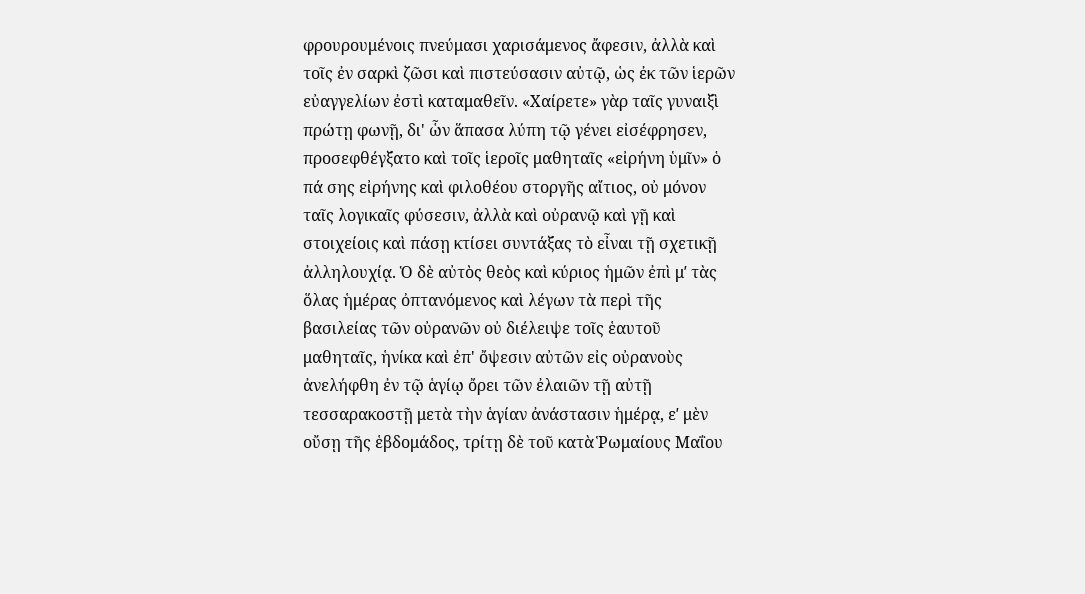φρουρουμένοις πνεύμασι χαρισάμενος ἄφεσιν, ἀλλὰ καὶ τοῖς ἐν σαρκὶ ζῶσι καὶ πιστεύσασιν αὐτῷ, ὡς ἐκ τῶν ἱερῶν εὐαγγελίων ἐστὶ καταμαθεῖν. «Χαίρετε» γὰρ ταῖς γυναιξὶ πρώτῃ φωνῇ, δι' ὧν ἅπασα λύπη τῷ γένει εἰσέφρησεν, προσεφθέγξατο καὶ τοῖς ἱεροῖς μαθηταῖς «εἰρήνη ὑμῖν» ὁ πά σης εἰρήνης καὶ φιλοθέου στοργῆς αἴτιος, οὐ μόνον ταῖς λογικαῖς φύσεσιν, ἀλλὰ καὶ οὐρανῷ καὶ γῇ καὶ στοιχείοις καὶ πάσῃ κτίσει συντάξας τὸ εἶναι τῇ σχετικῇ ἀλληλουχίᾳ. Ὁ δὲ αὐτὸς θεὸς καὶ κύριος ἡμῶν ἐπὶ μʹ τὰς ὅλας ἡμέρας ὀπτανόμενος καὶ λέγων τὰ περὶ τῆς βασιλείας τῶν οὐρανῶν οὐ διέλειψε τοῖς ἑαυτοῦ μαθηταῖς, ἡνίκα καὶ ἐπ' ὄψεσιν αὐτῶν εἰς οὐρανοὺς ἀνελήφθη ἐν τῷ ἁγίῳ ὄρει τῶν ἐλαιῶν τῇ αὐτῇ τεσσαρακοστῇ μετὰ τὴν ἁγίαν ἀνάστασιν ἡμέρᾳ, εʹ μὲν οὔσῃ τῆς ἑβδομάδος, τρίτῃ δὲ τοῦ κατὰ Ῥωμαίους Μαΐου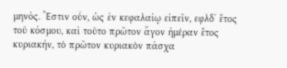μηνός. Ἔστιν οὖν, ὡς ἐν κεφαλαίῳ εἰπεῖν, εφλδʹ ἔτος τοῦ κόσμου, καὶ τοῦτο πρῶτον ἄγον ἡμέραν ἔτος κυριακήν, τὸ πρῶτον κυριακὸν πάσχα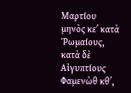Μαρτίου μηνὸς κεʹ κατὰ Ῥωμαίους, κατὰ δὲ Αἰγυπτίους Φαμενὼθ κθʹ,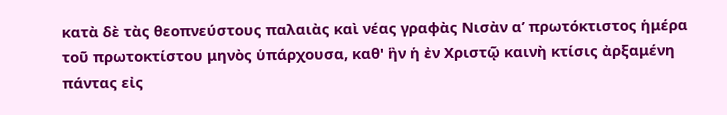κατὰ δὲ τὰς θεοπνεύστους παλαιὰς καὶ νέας γραφὰς Νισὰν αʹ πρωτόκτιστος ἡμέρα τοῦ πρωτοκτίστου μηνὸς ὑπάρχουσα, καθ' ἣν ἡ ἐν Χριστῷ καινὴ κτίσις ἀρξαμένη πάντας εἰς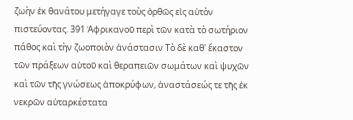ζωὴν ἐκ θανάτου μετήγαγε τοὺς ὀρθῶς εἰς αὐτὸν πιστεύοντας. 391 Ἀφρικανοῦ περὶ τῶν κατὰ τὸ σωτήριον πάθος καὶ τὴν ζωοποιὸν ἀνάστασιν Τὸ δὲ καθ' ἕκαστον τῶν πράξεων αὐτοῦ καὶ θεραπειῶν σωμάτων καὶ ψυχῶν καὶ τῶν τῆς γνώσεως ἀποκρύφων, ἀναστάσεώς τε τῆς ἐκ νεκρῶν αὐταρκέστατα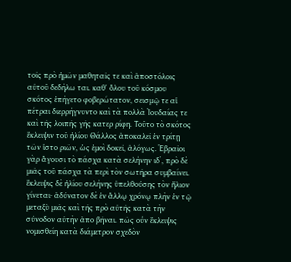τοῖς πρὸ ἡμῶν μαθηταῖς τε καὶ ἀποστόλοις αὐτοῦ δεδήλω ται. καθ' ὅλου τοῦ κόσμου σκότος ἐπήγετο φοβερώτατον, σεισμῷ τε αἱ πέτραι διερρήγνυντο καὶ τὰ πολλὰ Ἰουδαίας τε καὶ τῆς λοιπῆς γῆς κατερ ρίφη. Τοῦτο τὸ σκότος ἔκλειψιν τοῦ ἡλίου Θάλλος ἀποκαλεῖ ἐν τρίτῃ τῶν ἱστο ριῶν, ὡς ἐμοὶ δοκεῖ, ἀλόγως. Ἑβραῖοι γὰρ ἄγουσι τὸ πάσχα κατὰ σελήνην ιδʹ, πρὸ δὲ μιᾶς τοῦ πάσχα τὰ περὶ τὸν σωτῆρα συμβαίνει. ἔκλειψις δὲ ἡλίου σελήνης ὑπελθούσης τὸν ἥλιον γίνεται· ἀδύνατον δὲ ἐν ἄλλῳ χρόνῳ πλὴν ἐν τῷ μεταξὺ μιᾶς καὶ τῆς πρὸ αὐτῆς κατὰ τὴν σύνοδον αὐτὴν ἀπο βῆναι. πῶς οὖν ἔκλειψις νομισθείη κατὰ διάμετρον σχεδὸν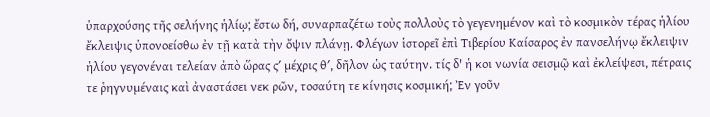ὑπαρχούσης τῆς σελήνης ἡλίῳ; ἔστω δή, συναρπαζέτω τοὺς πολλοὺς τὸ γεγενημένον καὶ τὸ κοσμικὸν τέρας ἡλίου ἔκλειψις ὑπονοείσθω ἐν τῇ κατὰ τὴν ὄψιν πλάνῃ. Φλέγων ἱστορεῖ ἐπὶ Τιβερίου Καίσαρος ἐν πανσελήνῳ ἔκλειψιν ἡλίου γεγονέναι τελείαν ἀπὸ ὥρας ςʹ μέχρις θʹ, δῆλον ὡς ταύτην. τίς δ' ἡ κοι νωνία σεισμῷ καὶ ἐκλείψεσι, πέτραις τε ῥηγνυμέναις καὶ ἀναστάσει νεκ ρῶν, τοσαύτη τε κίνησις κοσμική; Ἐν γοῦν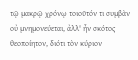τῷ μακρῷ χρόνῳ τοιοῦτόν τι συμβὰν οὐ μνημονεύεται, ἀλλ' ἦν σκότος θεοποίητον, διότι τὸν κύριον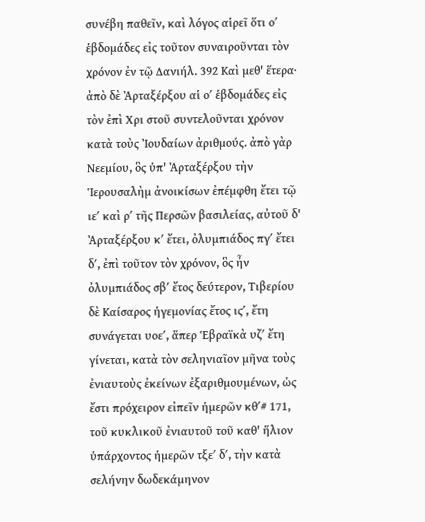συνέβη παθεῖν, καὶ λόγος αἱρεῖ ὅτι οʹ ἑβδομάδες εἰς τοῦτον συναιροῦνται τὸν χρόνον ἐν τῷ Δανιήλ. 392 Καὶ μεθ' ἕτερα· ἀπὸ δὲ Ἀρταξέρξου αἱ οʹ ἑβδομάδες εἰς τὸν ἐπὶ Χρι στοῦ συντελοῦνται χρόνον κατὰ τοὺς Ἰουδαίων ἀριθμούς. ἀπὸ γὰρ Νεεμίου, ὃς ὑπ' Ἀρταξέρξου τὴν Ἱερουσαλὴμ ἀνοικίσων ἐπέμφθη ἔτει τῷ ιεʹ καὶ ρʹ τῆς Περσῶν βασιλείας, αὐτοῦ δ' Ἀρταξέρξου κʹ ἔτει, ὀλυμπιάδος πγʹ ἔτει δʹ, ἐπὶ τοῦτον τὸν χρόνον, ὃς ἦν ὀλυμπιάδος σβʹ ἔτος δεύτερον, Τιβερίου δὲ Καίσαρος ἡγεμονίας ἔτος ιςʹ, ἔτη συνάγεται υοεʹ, ἅπερ Ἑβραϊκὰ υζʹ ἔτη γίνεται, κατὰ τὸν σεληνιαῖον μῆνα τοὺς ἐνιαυτοὺς ἐκείνων ἐξαριθμουμένων, ὡς ἔστι πρόχειρον εἰπεῖν ἡμερῶν κθʹ# 171, τοῦ κυκλικοῦ ἐνιαυτοῦ τοῦ καθ' ἥλιον ὑπάρχοντος ἡμερῶν τξεʹ δʹ, τὴν κατὰ σελήνην δωδεκάμηνον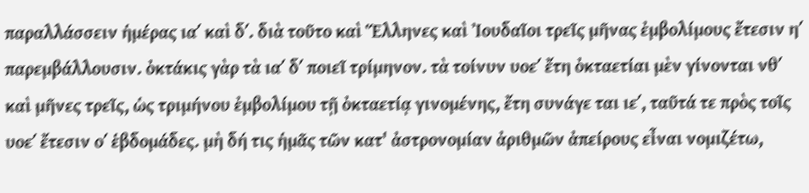παραλλάσσειν ἡμέρας ιαʹ καὶ δʹ. διὰ τοῦτο καὶ Ἕλληνες καὶ Ἰουδαῖοι τρεῖς μῆνας ἐμβολίμους ἔτεσιν ηʹ παρεμβάλλουσιν. ὀκτάκις γὰρ τὰ ιαʹ δʹ ποιεῖ τρίμηνον. τὰ τοίνυν υοεʹ ἔτη ὀκταετίαι μὲν γίνονται νθʹ καὶ μῆνες τρεῖς, ὡς τριμήνου ἐμβολίμου τῇ ὀκταετίᾳ γινομένης, ἔτη συνάγε ται ιεʹ, ταῦτά τε πρὸς τοῖς υοεʹ ἔτεσιν οʹ ἑβδομάδες. μὴ δή τις ἡμᾶς τῶν κατ' ἀστρονομίαν ἀριθμῶν ἀπείρους εἶναι νομιζέτω,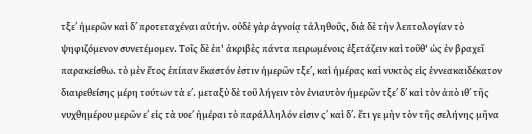τξεʹ ἡμερῶν καὶ δʹ προτεταχέναι αὐτήν. οὐδὲ γὰρ ἀγνοίᾳ τἀληθοῦς, διὰ δὲ τὴν λεπτολογίαν τὸ ψηφιζόμενον συνετέμομεν. Τοῖς δὲ ἐπ' ἀκριβὲς πάντα πειρωμένοις ἐξετάζειν καὶ τοῦθ' ὡς ἐν βραχεῖ παρακείσθω. τὸ μὲν ἔτος ἐπίπαν ἕκαστόν ἐστιν ἡμερῶν τξεʹ, καὶ ἡμέρας καὶ νυκτὸς εἰς ἐννεακαιδέκατον διαιρεθείσης μέρη τούτων τὰ εʹ. μεταξὺ δὲ τοῦ λήγειν τὸν ἐνιαυτὸν ἡμερῶν τξεʹ δʹ καὶ τὸν ἀπὸ ιθʹ τῆς νυχθημέρου μερῶν εʹ εἰς τὰ υοεʹ ἡμέραι τὸ παράλληλόν εἰσιν ςʹ καὶ δʹ. ἔτι γε μὴν τὸν τῆς σελήνης μῆνα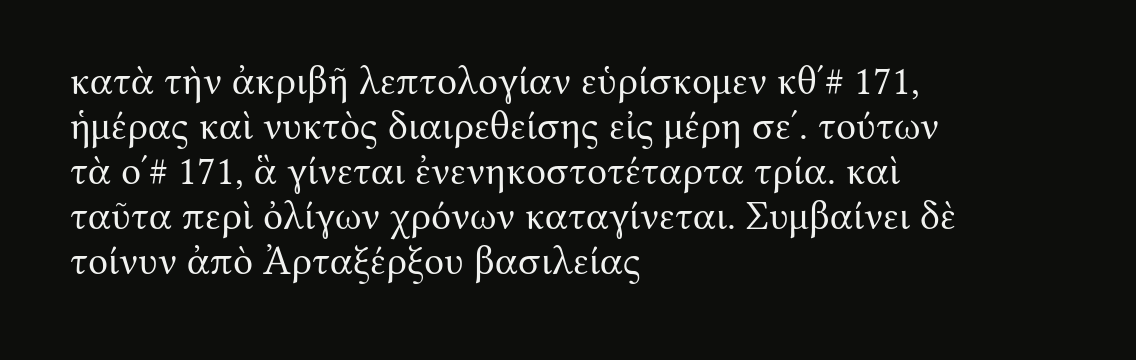κατὰ τὴν ἀκριβῆ λεπτολογίαν εὑρίσκομεν κθʹ# 171, ἡμέρας καὶ νυκτὸς διαιρεθείσης εἰς μέρη σεʹ. τούτων τὰ οʹ# 171, ἃ γίνεται ἐνενηκοστοτέταρτα τρία. καὶ ταῦτα περὶ ὀλίγων χρόνων καταγίνεται. Συμβαίνει δὲ τοίνυν ἀπὸ Ἀρταξέρξου βασιλείας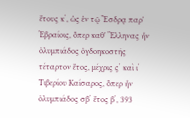ἔτους κʹ, ὡς ἐν τῷ Ἔσδρᾳ παρ' Ἑβραίοις, ὅπερ καθ' Ἕλληνας ἦν ὀλυμπιάδος ὀγδοηκοστῆς τέταρτον ἔτος, μέχρις ςʹ καὶ ιʹ Τιβερίου Καίσαρος, ὅπερ ἦν ὀλυμπιάδος σβʹ ἔτος βʹ, 393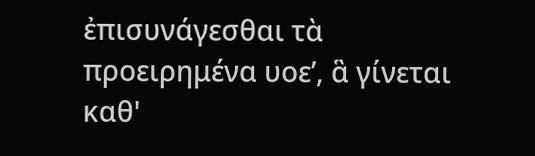ἐπισυνάγεσθαι τὰ προειρημένα υοεʹ, ἃ γίνεται καθ'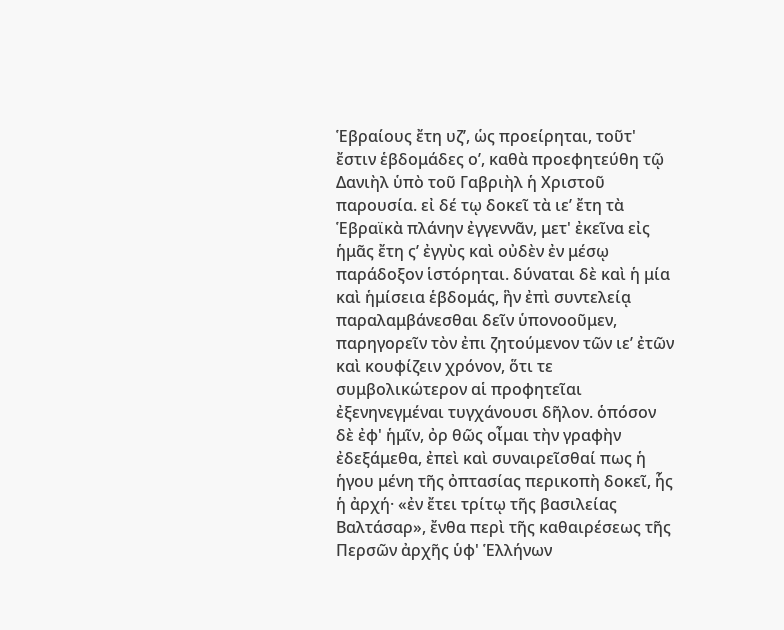Ἑβραίους ἔτη υζʹ, ὡς προείρηται, τοῦτ' ἔστιν ἑβδομάδες οʹ, καθὰ προεφητεύθη τῷ Δανιὴλ ὑπὸ τοῦ Γαβριὴλ ἡ Χριστοῦ παρουσία. εἰ δέ τῳ δοκεῖ τὰ ιεʹ ἔτη τὰ Ἑβραϊκὰ πλάνην ἐγγεννᾶν, μετ' ἐκεῖνα εἰς ἡμᾶς ἔτη ςʹ ἐγγὺς καὶ οὐδὲν ἐν μέσῳ παράδοξον ἱστόρηται. δύναται δὲ καὶ ἡ μία καὶ ἡμίσεια ἑβδομάς, ἣν ἐπὶ συντελείᾳ παραλαμβάνεσθαι δεῖν ὑπονοοῦμεν, παρηγορεῖν τὸν ἐπι ζητούμενον τῶν ιεʹ ἐτῶν καὶ κουφίζειν χρόνον, ὅτι τε συμβολικώτερον αἱ προφητεῖαι ἐξενηνεγμέναι τυγχάνουσι δῆλον. ὁπόσον δὲ ἐφ' ἡμῖν, ὀρ θῶς οἶμαι τὴν γραφὴν ἐδεξάμεθα, ἐπεὶ καὶ συναιρεῖσθαί πως ἡ ἡγου μένη τῆς ὀπτασίας περικοπὴ δοκεῖ, ἧς ἡ ἀρχή· «ἐν ἔτει τρίτῳ τῆς βασιλείας Βαλτάσαρ», ἔνθα περὶ τῆς καθαιρέσεως τῆς Περσῶν ἀρχῆς ὑφ' Ἑλλήνων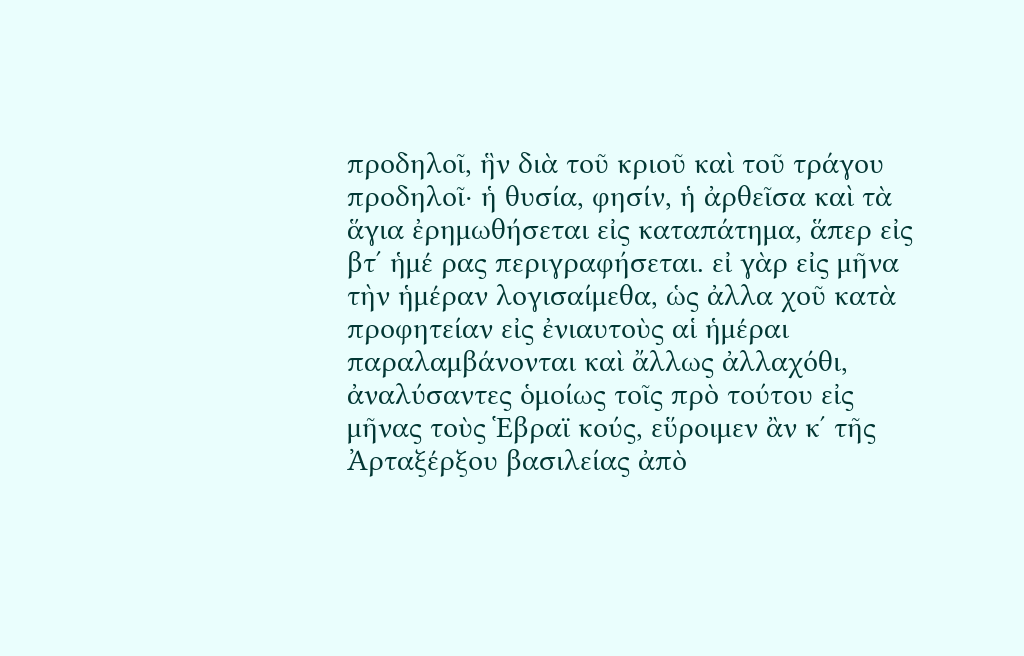προδηλοῖ, ἣν διὰ τοῦ κριοῦ καὶ τοῦ τράγου προδηλοῖ· ἡ θυσία, φησίν, ἡ ἀρθεῖσα καὶ τὰ ἅγια ἐρημωθήσεται εἰς καταπάτημα, ἅπερ εἰς βτʹ ἡμέ ρας περιγραφήσεται. εἰ γὰρ εἰς μῆνα τὴν ἡμέραν λογισαίμεθα, ὡς ἀλλα χοῦ κατὰ προφητείαν εἰς ἐνιαυτοὺς αἱ ἡμέραι παραλαμβάνονται καὶ ἄλλως ἀλλαχόθι, ἀναλύσαντες ὁμοίως τοῖς πρὸ τούτου εἰς μῆνας τοὺς Ἑβραϊ κούς, εὕροιμεν ἂν κʹ τῆς Ἀρταξέρξου βασιλείας ἀπὸ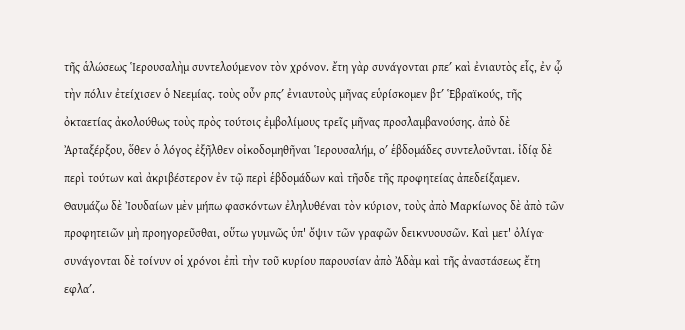τῆς ἁλώσεως Ἱερουσαλὴμ συντελούμενον τὸν χρόνον. ἔτη γὰρ συνάγονται ρπεʹ καὶ ἐνιαυτὸς εἷς, ἐν ᾧ τὴν πόλιν ἐτείχισεν ὁ Νεεμίας. τοὺς οὖν ρπςʹ ἐνιαυτοὺς μῆνας εὑρίσκομεν βτʹ Ἑβραϊκούς, τῆς ὀκταετίας ἀκολούθως τοὺς πρὸς τούτοις ἐμβολίμους τρεῖς μῆνας προσλαμβανούσης. ἀπὸ δὲ Ἀρταξέρξου, ὅθεν ὁ λόγος ἐξῆλθεν οἰκοδομηθῆναι Ἱερουσαλήμ, οʹ ἑβδομάδες συντελοῦνται. ἰδίᾳ δὲ περὶ τούτων καὶ ἀκριβέστερον ἐν τῷ περὶ ἑβδομάδων καὶ τῆσδε τῆς προφητείας ἀπεδείξαμεν. Θαυμάζω δὲ Ἰουδαίων μὲν μήπω φασκόντων ἐληλυθέναι τὸν κύριον, τοὺς ἀπὸ Μαρκίωνος δὲ ἀπὸ τῶν προφητειῶν μὴ προηγορεῦσθαι, οὕτω γυμνῶς ὑπ' ὄψιν τῶν γραφῶν δεικνυουσῶν. Καὶ μετ' ὀλίγα· συνάγονται δὲ τοίνυν οἱ χρόνοι ἐπὶ τὴν τοῦ κυρίου παρουσίαν ἀπὸ Ἀδὰμ καὶ τῆς ἀναστάσεως ἔτη εφλαʹ.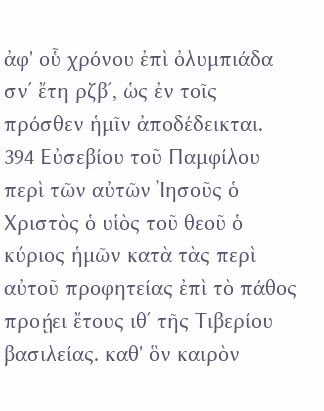ἀφ' οὗ χρόνου ἐπὶ ὀλυμπιάδα σνʹ ἔτη ρζβʹ, ὡς ἐν τοῖς πρόσθεν ἡμῖν ἀποδέδεικται. 394 Εὐσεβίου τοῦ Παμφίλου περὶ τῶν αὐτῶν Ἰησοῦς ὁ Χριστὸς ὁ υἱὸς τοῦ θεοῦ ὁ κύριος ἡμῶν κατὰ τὰς περὶ αὐτοῦ προφητείας ἐπὶ τὸ πάθος προῄει ἔτους ιθʹ τῆς Τιβερίου βασιλείας. καθ' ὃν καιρὸν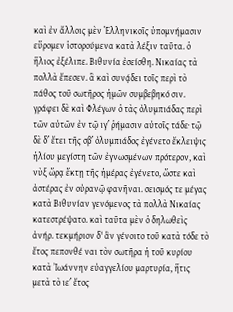καὶ ἐν ἄλλοις μὲν Ἑλληνικοῖς ὑπομνήμασιν εὕρομεν ἱστορούμενα κατὰ λέξιν ταῦτα. ὁ ἥλιος ἐξέλιπε. Βιθυνία ἐσείσθη. Νικαίας τὰ πολλὰ ἔπεσεν. ἃ καὶ συνᾴδει τοῖς περὶ τὸ πάθος τοῦ σωτῆρος ἡμῶν συμβεβηκό σιν. γράφει δὲ καὶ Φλέγων ὁ τὰς ὀλυμπιάδας περὶ τῶν αὐτῶν ἐν τῷ ιγʹ ῥήμασιν αὐτοῖς τάδε· τῷ δὲ δʹ ἔτει τῆς σβʹ ὀλυμπιάδος ἐγένετο ἔκλειψις ἡλίου μεγίστη τῶν ἐγνωσμένων πρότερον, καὶ νὺξ ὥρᾳ ἕκτῃ τῆς ἡμέρας ἐγένετο, ὥστε καὶ ἀστέρας ἐν οὐρανῷ φανῆναι. σεισμός τε μέγας κατὰ Βιθυνίαν γενόμενος τὰ πολλὰ Νικαίας κατεστρέψατο. καὶ ταῦτα μὲν ὁ δηλωθεὶς ἀνήρ. τεκμήριον δ' ἂν γένοιτο τοῦ κατὰ τόδε τὸ ἔτος πεπονθέ ναι τὸν σωτῆρα ἡ τοῦ κυρίου κατὰ Ἰωάννην εὐαγγελίου μαρτυρία, ἥτις μετὰ τὸ ιεʹ ἔτος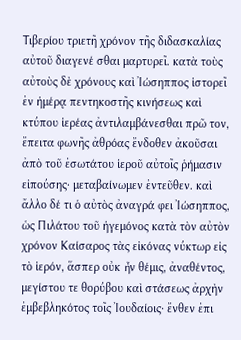Τιβερίου τριετῆ χρόνον τῆς διδασκαλίας αὐτοῦ διαγενέ σθαι μαρτυρεῖ. κατὰ τοὺς αὐτοὺς δὲ χρόνους καὶ Ἰώσηππος ἱστορεῖ ἐν ἡμέρᾳ πεντηκοστῆς κινήσεως καὶ κτύπου ἱερέας ἀντιλαμβάνεσθαι πρῶ τον, ἔπειτα φωνῆς ἀθρόας ἔνδοθεν ἀκοῦσαι ἀπὸ τοῦ ἐσωτάτου ἱεροῦ αὐτοῖς ῥήμασιν εἰπούσης· μεταβαίνωμεν ἐντεῦθεν. καὶ ἄλλο δέ τι ὁ αὐτὸς ἀναγρά φει Ἰώσηππος, ὡς Πιλάτου τοῦ ἡγεμόνος κατὰ τὸν αὐτὸν χρόνον Καίσαρος τὰς εἰκόνας νύκτωρ εἰς τὸ ἱερόν, ἅσπερ οὐκ ἦν θέμις, ἀναθέντος, μεγίστου τε θορύβου καὶ στάσεως ἀρχὴν ἐμβεβληκότος τοῖς Ἰουδαίοις· ἔνθεν ἐπι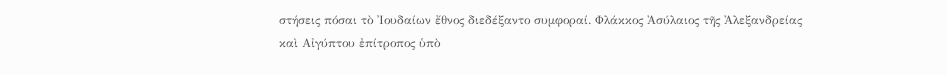στήσεις πόσαι τὸ Ἰουδαίων ἔθνος διεδέξαντο συμφοραί. Φλάκκος Ἀσύλαιος τῆς Ἀλεξανδρείας καὶ Αἰγύπτου ἐπίτροπος ὑπὸ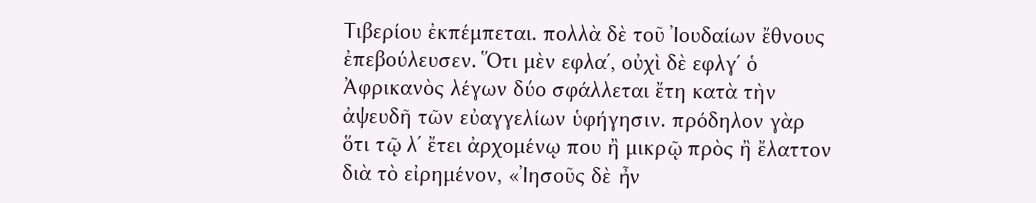Τιβερίου ἐκπέμπεται. πολλὰ δὲ τοῦ Ἰουδαίων ἔθνους ἐπεβούλευσεν. Ὅτι μὲν εφλαʹ, οὐχὶ δὲ εφλγʹ ὁ Ἀφρικανὸς λέγων δύο σφάλλεται ἔτη κατὰ τὴν ἀψευδῆ τῶν εὐαγγελίων ὑφήγησιν. πρόδηλον γὰρ ὅτι τῷ λʹ ἔτει ἀρχομένῳ που ἢ μικρῷ πρὸς ἢ ἔλαττον διὰ τὸ εἰρημένον, «Ἰησοῦς δὲ ἦν